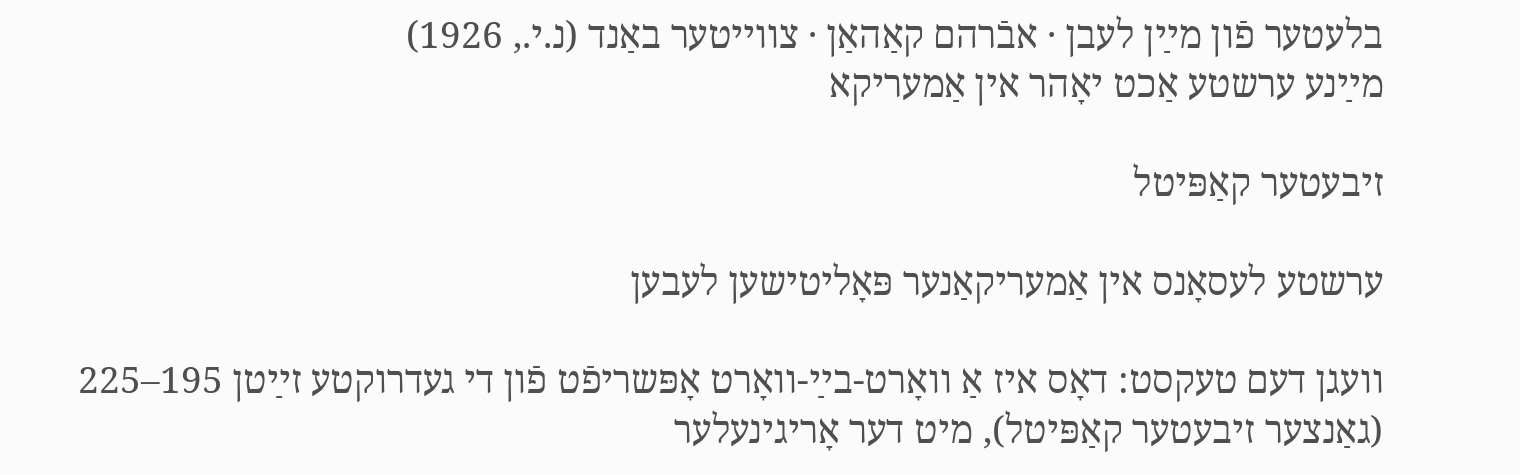בלעטער פֿון מײַן לעבן · אבֿרהם קאַהאַן · צװײטער באַנד (נ.י., 1926)
מײַנע ערשטע אַכט יאָהר אין אַמעריקא

זיבעטער קאַפּיטל

ערשטע לעסאָנס אין אַמעריקאַנער פּאָליטישען לעבען

װעגן דעם טעקסט: דאָס איז אַ װאָרט-בײַ-װאָרט אָפּשריפֿט פֿון די געדרוקטע זײַטן 195–225 (גאַנצער זיבעטער קאַפּיטל), מיט דער אָריגינעלער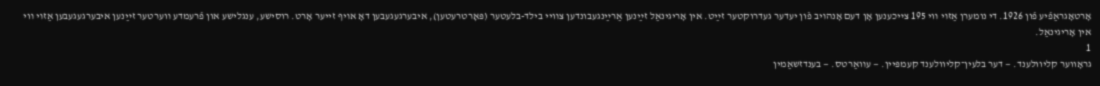אָרטאָגראַפֿיע פֿון 1926. די נומערן אַזױ װי 195 צײכענען אָן דעם אָנהױב פֿון יעדער געדרוקטער זײַט. אין אָריגינאַל זײַנען אַרײַנגעבונדען צװיי בילד-בלעטער (פּאָרטרעטען), איבערגעגעבען דאָ אױף זייער אָרט. רוסישע, ענגלישע און פֿרעמדע װערטער זײַנען איבערגעגעבען אַזױ װי אין אָריגינאַל.
1
גראָווער קליוולענד. — דער בלעין־קליוולענד קעמפּיין. — עװאַרטס. — בענדזשאַמין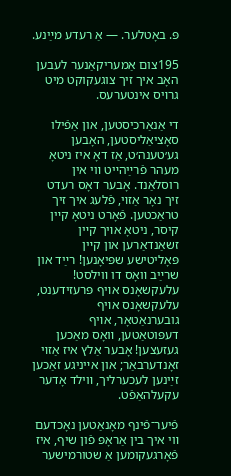פּ. באָטלער. — אַ רעדע מײַנע.

195צום אַמעריקאַנער לעבען האָב איך זיך צוגעקוקט מיט גרױס אינטערעס.

די אַנאַרכיסטען, און אַפֿילו סאָציאַליסטען, האָבען גע׳טענה׳ט, אַז דאָ איז ניטאָ מעהר פֿרײַהײט װי אין רוסלאַנד. אָבער דאָס רעדט זיך נאָר אַזױ, פֿלעג איך זיך טראַכטען. פֿאָרט ניטאָ קײן קיסר, ניטאָ אױך קײן זשאַנדאַרען און קײן פּאָליטישע שפּיאָנען! רײַד און שרײַב װאָס דו װילסט! עלעקשאָנס אױף פּרעזידענט, עלעקשאָנס אױף גובערנאַטאָר, אױף דעפּוטאַטען, װאָס מאַכען געזעצען! אָבער אַלץ איז אַזױ זאָנדערבאַר; און אײניגע זאַכען זײַנען לעכערליך, װילד אָדער עקעלהאַפֿט.

פֿיער־פֿינף מאָנאַטען נאָכדעם װי איך בין אַראָפּ פֿון שיף, איז פֿאָרגעקומען אַ שטורמישער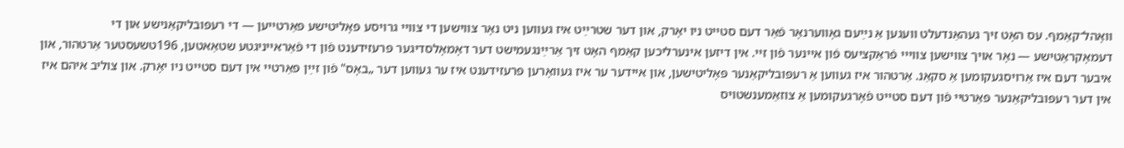װאָהל־קאַמף. עס האָט זיך געהאַנדעלט װעגען אַ נײַעם גאָװערנאָר פֿאַר דעם סטײט ניו יאָרק, און דער שטרײַט איז געװען ניט נאָר צװישען די צװײ גרױסע פּאָליטישע פּאַרטײען — די רעפּובליקאַנישע און די דעמאָקראַטישע — נאָר אױך צװישען צװײי פֿראַקציעס פֿון אײנער פֿון זײ. אין דיזען אינערליכען קאַמף האָט זיך אַרײַנגעמישט דער דאָמאָלסדיגער פּרעזידענט פֿון די פֿאַראײניגטע שטאַאטען, 196טשעסטער אַרטהור, און איבער דעם איז אַרױסגעקומען אַ סקאַנ. אַרטהור איז געװען אַ רעפּובליקאַנער פּאָליטישען, און איידער ער איז געװאָרען פּרעזידענט איז ער געװען דער „באָס" פֿון זײַן פּאַרטיי אין דעם סטײט ניו יאָרק. און צוליב איהם איז אין דער רעפּובליקאַנער פּאַרטיי פֿון דעם סטײט פֿאָרגעקומען אַ צוזאַמענשטױס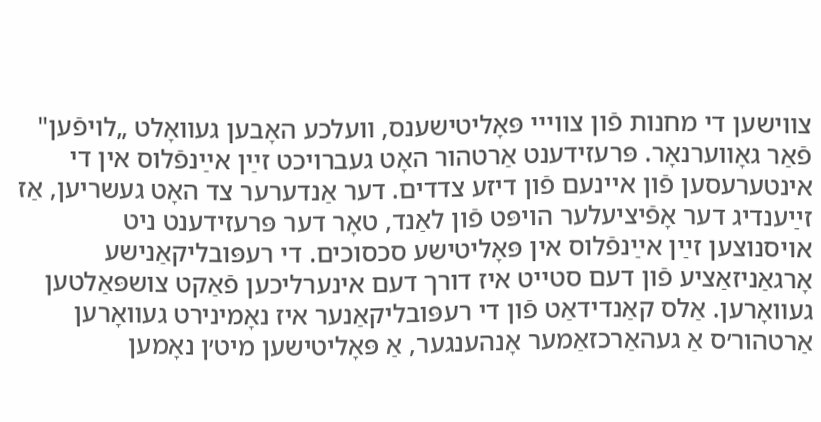צװישען די מחנות פֿון צװײי פּאָליטישענס, װעלכע האָבען געװאָלט „לױפֿען" פֿאַר גאָװערנאָר. פּרעזידענט אַרטהור האָט געברױכט זײַן אײַנפֿלוס אין די אינטערעסען פֿון אײנעם פֿון דיזע צדדים. דער אַנדערער צד האָט געשריען, אַז זײַענדיג דער אָפֿיציעלער הױפּט פֿון לאַנד, טאָר דער פּרעזידענט ניט אױסנוצען זײַן אײַנפֿלוס אין פּאָליטישע סכסוכים. די רעפּובליקאַנישע אָרגאַניזאַציע פֿון דעם סטײט איז דורך דעם אינערליכען פֿאַקט צושפּאַלטען געװאָרען. אַלס קאַנדידאַט פֿון די רעפּובליקאַנער איז נאָמינירט געװאָרען אַרטהור׳ס אַ געהאַרכזאַמער אָנהענגער, אַ פּאָליטישען מיט׳ן נאָמען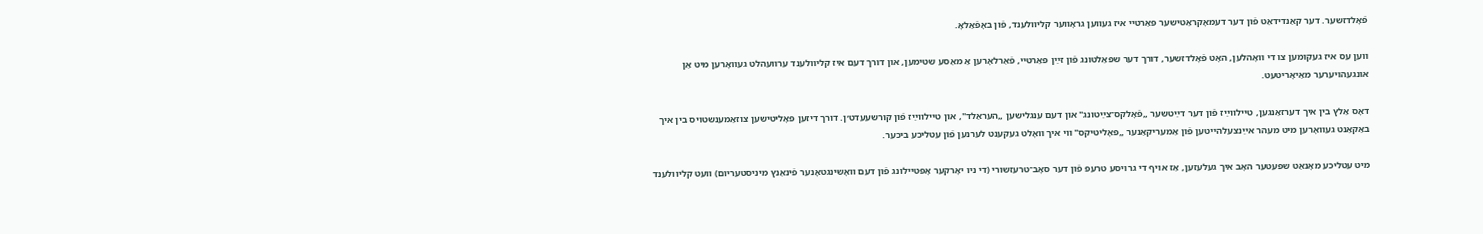פֿאָלדזשער. דער קאַנדידאַט פֿון דער דעמאָקראַטישער פּאַרטיי איז געװען גראָװער קליוולענד, פֿון באָפֿאַלאָ.

װען עס איז געקומען צו די װאָהלען, האָט פֿאָלדזשער, דורך דער שפּאַלטונג פֿון זײַן פּאַרטיי, פֿאַרלאָרען אַ מאַסע שטימען, און דורך דעם איז קליוולענד ערװעהלט געװאָרען מיט אַן אונגעהױערער מאַיאָריטעט.

דאָס אַלץ בין איך דערזאַנגען, טײלװײַז פֿון דער דײַטשער „פֿאָלקס־צײַטונג" און דעם ענגלישען „העראַלד", און טײלװײַז פֿון קורשעעדט׳ן. דורך דיזען פּאָליטישען צוזאַמענשטױס בין איך באַקאַנט געװאָרען מיט מעהר אײַנצעלהײטען פֿון אַמעריקאַנער „פּאָליטיקס" װי איך װאָלט געקענט לערנען פֿון עטליכע ביכער.

מיט עטליכע מאָנאַט שפּעטער האָב איך געלעזען, אַז אױף די גרױסע טרעפּ פֿון דער סאָב־טרעזשורי (די ניו יאָרקער אָפּטײלונג פֿון דעם װאָשינגטאָנער פֿינאַנץ מיניסטעריום) װעט קליוולענד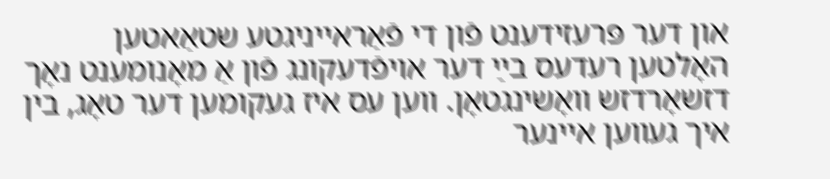און דער פּרעזידענט פֿון די פֿאַראײניגטע שטאַאטען האָלטען רעדעס בײַ דער אױפֿדעקונג פֿון אַ מאָנומענט נאָך דזשאָרדזש װאָשינגטאָן. װען עס איז געקומען דער טאָג, בין איך געװען אײנער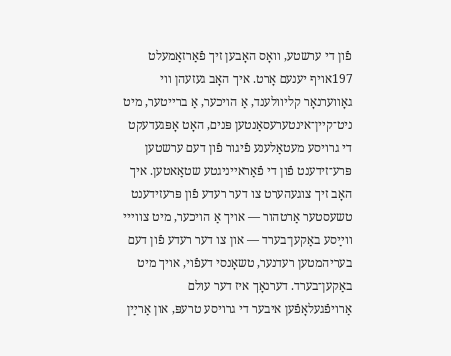פֿון די ערשטע, װאָס האָבען זיך פֿאַרזאַמעלט 197אױף יענעם אָרט. איך האָב געזעהן װי גאָװערנאָר קליוולענד, אַ הױכער, אַ ברײטער, מיט ניט־קײן־אינטערעסאַנטען פּנים, האָט אָפּגעדעקט די גרױסע מעטאַלענע פֿיגור פֿון דעם ערשטען פּרע־זידענט פֿון די פֿאַראײניגטע שטאַאטען. איך האָב זיך צוגעהערט צו דער רעדע פֿון פּרעזידענט טשעסטער אַרטהור — אױך אַ הױכער, מיט צװײי װײַסע באַקען־בערד — און צו דער רעדע פֿון דעם בעריהמטען רעדנער, טשאָנסי דעפֿױ, אױך מיט באַקען־בערד. דערנאָך איז דער עולם אַרױפֿגעלאָפֿען איבער די גרױסע טרעפּ, און אַרײַן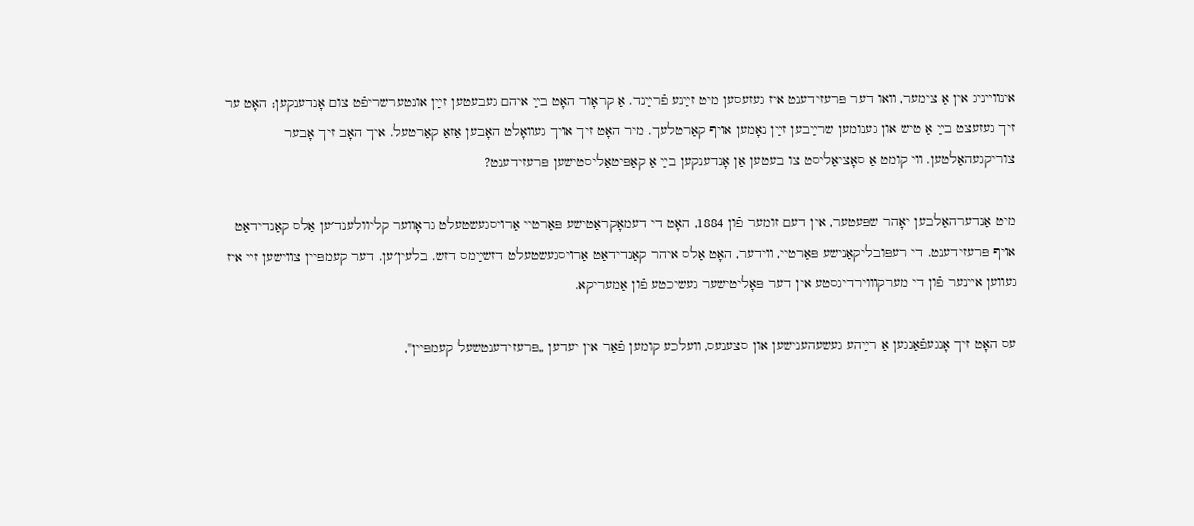אינװײניג אין אַ צימער, װאו דער פּרעזידענט איז געזעסען מיט זײַנע פֿרײַנד. אַ קראָוד האָט בײַ איהם געבעטען זײַן אונטערשריפֿט צום אָנדענקען; האָט ער זיך געזעצט בײַ אַ טיש און גענומען שרײַבען זײַן נאָמען אױף קאַרטלעך. מיר האָט זיך אױך געװאָלט האָבען אַזאַ קאַרטעל. איך האָב זיך אָבער צוריקגעהאַלטען. װי קומט אַ סאָציאַליסט צו בעטען אַן אָנדענקען בײַ אַ קאַפּיטאַליסטישען פּרעזידענט?

מיט אַנדערהאַלבען יאָהר שפּעטער, אין דעם זומער פֿון 1884, האָט די דעמאָקראַטישע פּאַרטיי אַרױסגעשטעלט גראָװער קליוולענד׳ען אַלס קאַנדידאַט אױף פּרעזידענט. די רעפּובליקאַנישע פּאַרטיי, װידער, האָט אַלס איהר קאַנדידאַט אַרױסגעשטעלט דזשײַמס דזש. בלעין׳ען. דער קעמפּיין צװישען זײ איז געװען אײנער פֿון די מערקװוירדיגסטע אין דער פּאָליטישער געשיכטע פֿון אַמעריקא.

עס האָט זיך אָנגעפֿאַנגען אַ רײַהע געשעהענישען און סצענעס, װעלכע קומען פֿאַר אין יעדען „פּרעזידענטשעל קעמפּיין",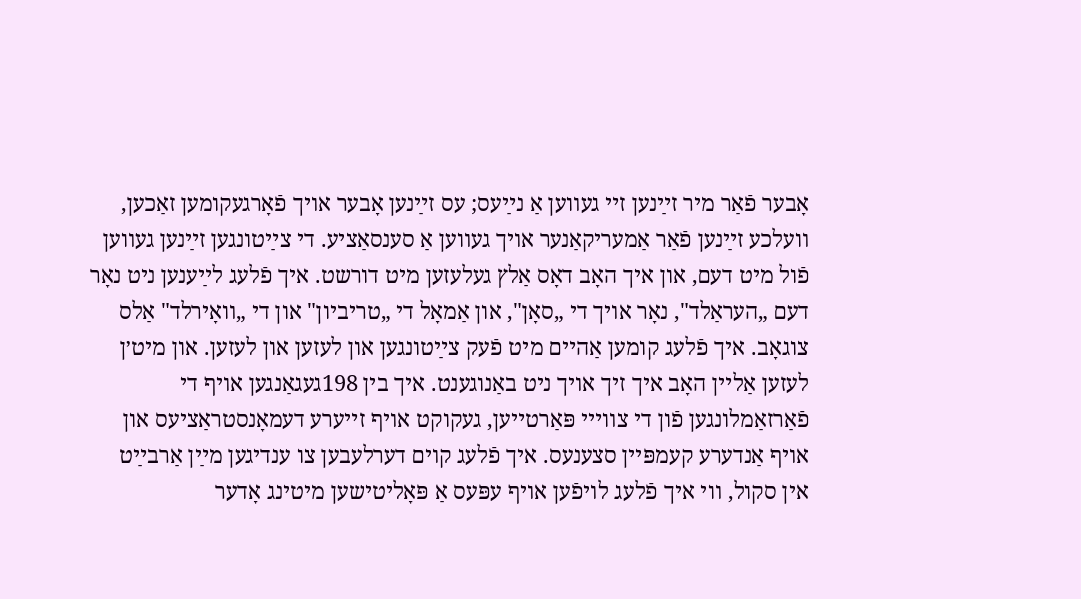אָבער פֿאַר מיר זײַנען זײ געװען אַ נײַעס; עס זײַנען אָבער אױך פֿאָרגעקומען זאַכען, װעלכע זײַנען פֿאַר אַמעריקאַנער אױך געװען אַ סענסאַציע. די צײַטונגען זײַנען געװען פֿול מיט דעם, און איך האָב דאָס אַלץ געלעזען מיט דורשט. איך פֿלעג לײַענען ניט נאָר דעם „העראַלד", נאָר אױך די „סאָן", און אַמאָל די „טריביון" און די „װאָירלד" אַלס צוגאָב. איך פֿלעג קומען אַהײם מיט פֿעק צײַטונגען און לעזען און לעזען. און מיט׳ן לעזען אַלײן האָב איך זיך אױך ניט באַנוגענט. איך בין 198געגאַנגען אױף די פֿאַרזאַמלונגען פֿון די צװײי פּאַרטײען, געקוקט אױף זײערע דעמאָנסטראַציעס און אױף אַנדערע קעמפּיין סצענעס. איך פֿלעג קױם דערלעבען צו ענדיגען מײַן אַרבײַט אין סקול, װי איך פֿלעג לױפֿען אױף עפּעס אַ פּאָליטישען מיטינג אָדער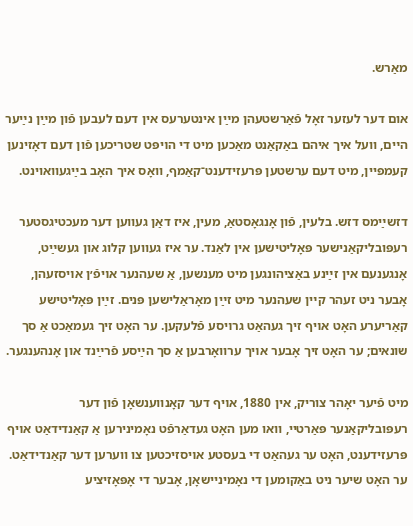מאַרש.

אום דער לעזער זאָל פֿאַרשטעהן מײַן אינטערעס אין דעם לעבען פֿון מײַן נײַער הײם, װעל איך איהם באַקאַנט מאַכען מיט די הױפּט שטריכען פֿון דעם דאָזינען קעמפּיין, מיט דעם ערשטען פּרעזידענט־קאַמף, װאָס איך האָב בײַגעװאוינט.

דזשײַמס דזש. בלעין, פֿון אָנגאָסטאַ, מעין, איז דאַן געװען דער מעכטיגסטער רעפּובליקאַנישער פּאָליטישען אין לאַנד. ער איז געװען קלוג און געשײַט, אָנגענעם אין זײַנע באַציהונגען מיט מענשען, אַ שעהנער אױפֿ׳ן אױסזעהן, אָבער ניט זעהר קײן שעהנער מיט זײַן מאָראַלישען פּנים. זײַן פּאָליטישע קאַריערע האָט אױף זיך געהאַט גרױסע פֿלעקען. ער האָט זיך געמאַכט אַ סך שונאים; ער האָט זיך אָבער אױך ערװאָרבען אַ סך הײַסע פֿרײַנד און אָנהענגער.

מיט פֿיער יאָהר צוריק, אין 1880, אױף דער קאָנװענשאָן פֿון דער רעפּובליקאַנער פּאַרטיי, װאו מען האָט געדאַרפֿט נאָמינירען אַ קאַנדידאַט אױף פּרעזידענט, האָט ער געהאַט די בעסטע אױסזיכטען צו װערען דער קאַנדידאַט. ער האָט שיער ניט באַקומען די נאָמיניישאָן, אָבער די אָפּאָזיציע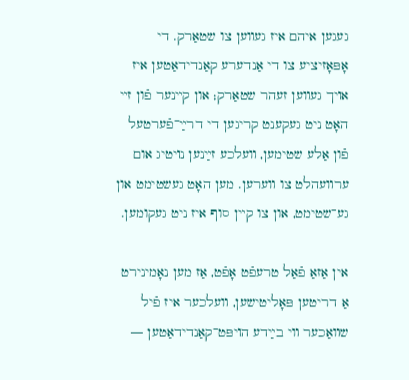געגען איהם איז געװען צו שטאַרק. די אָפּאָזיציע צו די אַנדערע קאַנדידאַטען איז אױך געװען זעהר שטאַרק; און קײנער פֿון זײ האָט ניט געקענט קריגען די דרײַ־פֿערטעל פֿון אַלע שטימען, װעלכע זײַנען נױטיג אום ערװעהלט צו װערען. מען האָט געשטימט און גע־שטימט, און צו קײן סוף איז ניט געקומען.

אין אַזאַ פֿאַל טרעפֿט אָפֿט, אַז מען נאָמינירט אַ דריטען פּאָליטישען, װעלכער איז פֿיל שװאַכער װי בײַדע הױפּט־קאַנדידאַטען —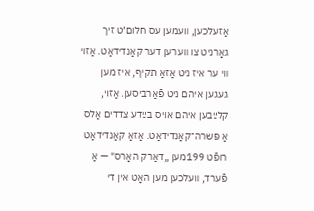אַזעלכען, װעמען עס חלום׳ט זיך גאָרניט צו װערען דער קאַנדידאַט. אַזױ װי ער איז ניט אַזאַ תקיף, איז מען געגען איהם ניט פֿאַרביסען. אַזױ, קלײַבען איהם אױס בײַדע צדדים אַלס אַ פּשרה־קאַנדידאַט. אַזאַ קאַנדידאַט רופֿט 199מען „דאַרק האָרס" — אַ פֿערד, װעלכען מען האָט אין די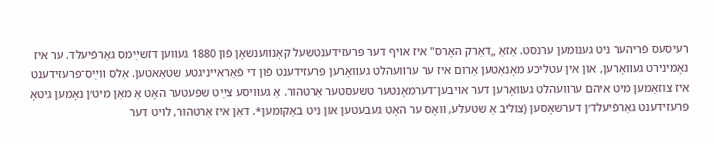רעיסעס פֿריהער ניט גענומען ערנסט. אַזאַ „דאַרק האָרס" איז אױף דער פּרעזידענטשעל קאָנװענשאָן פֿון 1880 געװען דזשײַמס גאַרפֿיעלד. ער איז נאָמינירט געװאָרען, און אין עטליכע מאָנאַטען אַרום איז ער ערװעהלט געװאָרען פּרעזידענט פֿון די פֿאַראײניגטע שטאַאטען. אַלס װײַס־פּרעזידענט איז צוזאַמען מיט איהם ערװעהלט געװאָרען דער אױבען־דערמאָנטער טשעסטער אַרטהור. אַ געװיסע צײַט שפּעטער האָט אַ מאַן מיט׳ן נאָמען גיטאָ פּרעזידענט גאַרפֿיעלד׳ן דערשאָסען (צוליב אַ שטעלע, װאָס ער האָט געבעטען און ניט באַקומען*. דאַן איז אַרטהור, לױט דער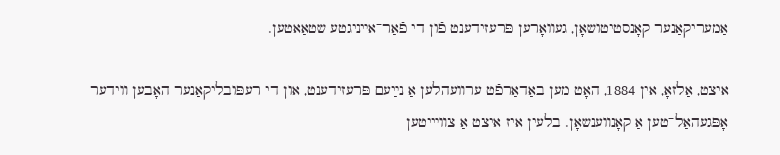אַמעריקאַנער קאָנסטיטושאָן, געװאָרען פּרעזידענט פֿון די פֿאַר־אײניגטע שטאַאטען.

איצט, אַלזאָ, אין 1884, האָט מען באַדאַרפֿט ערװעהלען אַ נײַעם פּרעזידענט, און די רעפּובליקאַנער האָבען װידער אָפּגעהאַל־טען אַ קאָנװענשאָן. בלעין איז איצט אַ צװײיטען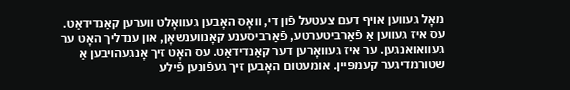מאָל געװען אױף דעם צעטעל פֿון די, װאָס האָבען געװאָלט װערען קאַנדידאַט. עס איז געװען אַ פֿאַרביטערטע, פֿאַרביסענע קאָנװענשאָן, און ענדליך האָט ער געװאואנגען. ער איז געװאָרען דער קאַנדידאַט. עס האָט זיך אָנגעהױבען אַ שטורמדיגער קעמפּיין. אומעטום האָבען זיך געפֿונען פֿילע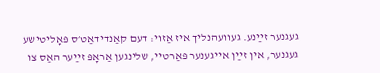געגנער זײַנע. געװעהנליך איז אַזױ: דעם קאַנדידאַט׳ס פּאָליטישע געגנער, אין זײַן אײגענער פּאַרטיי, שלינגען אַראָפּ זײַער האַס צו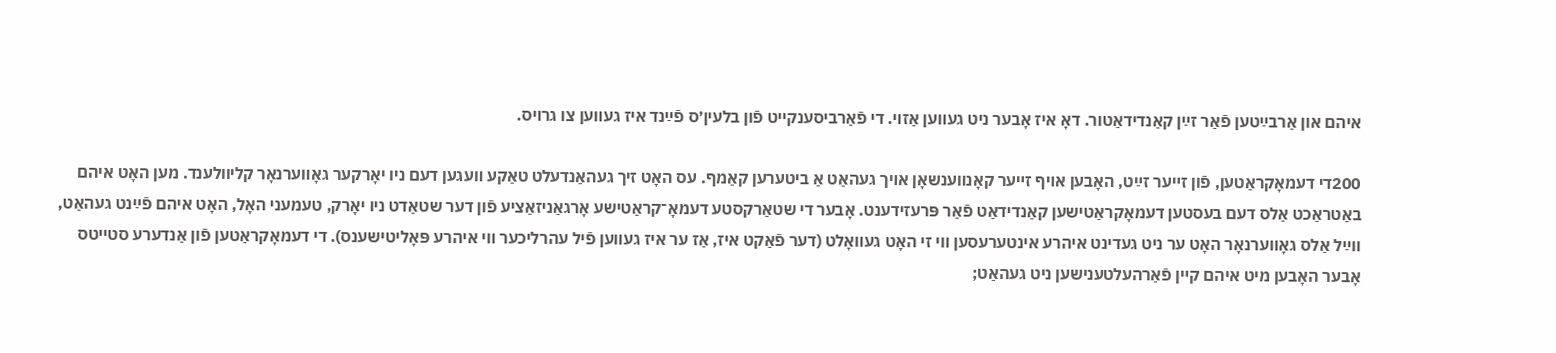איהם און אַרבײַטען פֿאַר זײַן קאַנדידאַטור. דאָ איז אָבער ניט געװען אַזױ. די פֿאַרביסענקײט פֿון בלעין׳ס פֿײַנד איז געװען צו גרױס.

200די דעמאָקראַטען, פֿון זײער זײַט, האָבען אױף זײער קאָנװענשאָן אױך געהאַט אַ ביטערען קאַמף. עס האָט זיך געהאַנדעלט טאַקע װעגען דעם ניו יאָרקער גאָװערנאָר קליוולענד. מען האָט איהם באַטראַכט אַלס דעם בעסטען דעמאָקראַטישען קאַנדידאַט פֿאַר פּרעזידענט. אָבער די שטאַרקסטע דעמאָ־קראַטישע אָרגאַניזאַציע פֿון דער שטאַדט ניו יאָרק, טעמעני האָל, האָט איהם פֿײַנט געהאַט, װײַל אַלס גאָװערנאָר האָט ער ניט געדינט איהרע אינטערעסען װי זי האָט געװאָלט (דער פֿאַקט איז, אַז ער איז געװען פֿיל עהרליכער װי איהרע פּאָליטישענס). די דעמאָקראַטען פֿון אַנדערע סטײטס אָבער האָבען מיט איהם קײן פֿאַרהעלטענישען ניט געהאַט;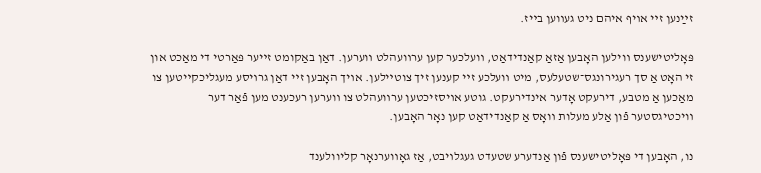זײַנען זײ אױף איהם ניט געװען בײז.

פּאָליטישענס װילען האָבען אַזאַ קאַנדידאַט, װעלכער קען ערװעהלט װערען. דאַן באַקומט זײער פּאַרטי די מאַכט און זי האָט אַ סך רעגירונגס־שטעלעס, מיט װעלכע זײ קענען זיך צוטײלען. אױך האָבען זײ דאַן גרױסע מעגליכקײטען צו מאַכען אַ מטבע, דירעקט אָדער אינדירעקט. גוטע אױסזיכטען ערװעהלט צו װערען רעכענט מען פֿאַר דער װיכטיגסטער פֿון אַלע מעלות װאָס אַ קאַנדידאַט קען נאָר האָבען.

נו, האָבען די פּאָליטישענס פֿון אַנדערע שטעדט געגלױבט, אַז גאָװערנאָר קליוולענד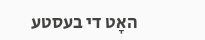האָט די בעסטע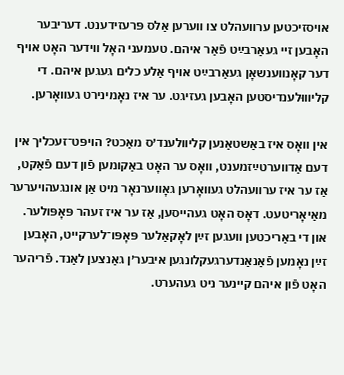אױסזיכטען ערװעהלט צו װערען אַלס פּרעזידענט. דעריבער האָבען זײ געאַרבײַט פֿאַר איהם. טעמעני האָל װידער האָט אױף דער קאָנװענשאָן געאַרבײַט אױף אַלע כלים געגען איהם. די קליװוּלענדיסטען האָבען געזיגט. ער איז נאָמינירט געװאָרען.

אין װאָס איז באַשטאַנען קליוולענד׳ס מאַכט? הױפּט־זעכליך אין דעם אַדװערטײַזמענט, װאָס ער האָט באַקומען פֿון דעם פֿאַקט, אַז ער איז ערװעהלט געװאָרען גאָװערנאָר מיט אַן אונגעהױערער מאַיאָריטעט. דאָס האָט געהײסען, אַז ער איז זעהר פּאָפּולער. און די באַריכטען װעגען זײַן לאָקאַלער פּאָפּו־לערקײט, האָבען זײַן נאָמען פֿאַנאַנדערגעקלונגען איבער׳ן גאַנצען לאַנד. פֿריהער האָט פֿון איהם קײנער ניט געהערט.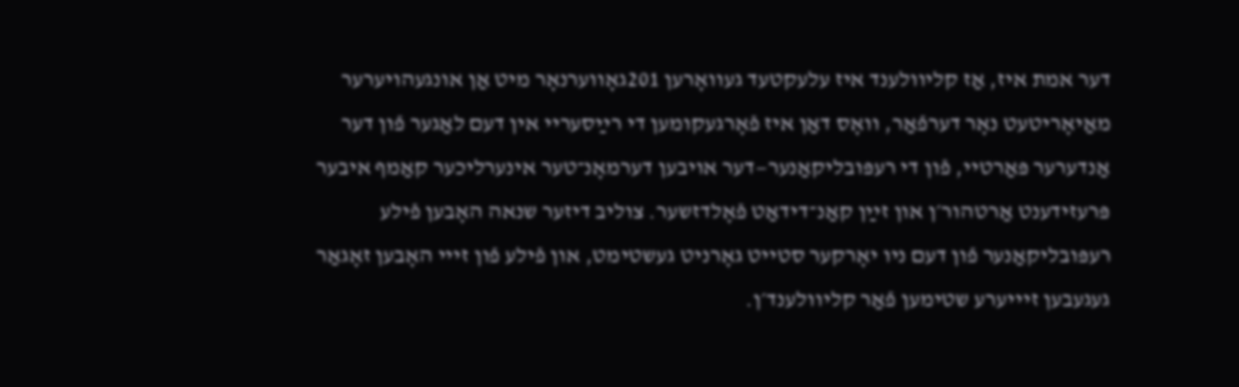דער אמת איז, אַז קליוולענד איז עלעקטעד געװאָרען 201גאָװערנאָר מיט אַן אונגעהױערער מאַיאָריטעט נאָר דערפֿאַר, װאָס דאַן איז פֿאָרגעקומען די רײַסעריי אין דעם לאַגער פֿון דער אַנדערער פּאַרטיי, פֿון די רעפּובליקאַנער—דער אױבען דערמאָנ־טער אינערליכער קאַמף איבער פּרעזידענט אַרטהור׳ן און זײַן קאַנ־דידאַט פֿאָלדזשער. צוליב דיזער שנאה האָבען פֿילע רעפּובליקאַנער פֿון דעם ניו יאָרקער סטײט גאָרניט געשטימט, און פֿילע פֿון זײי האָבען זאָגאַר געגעבען זײיערע שטימען פֿאַר קליוולענד׳ן.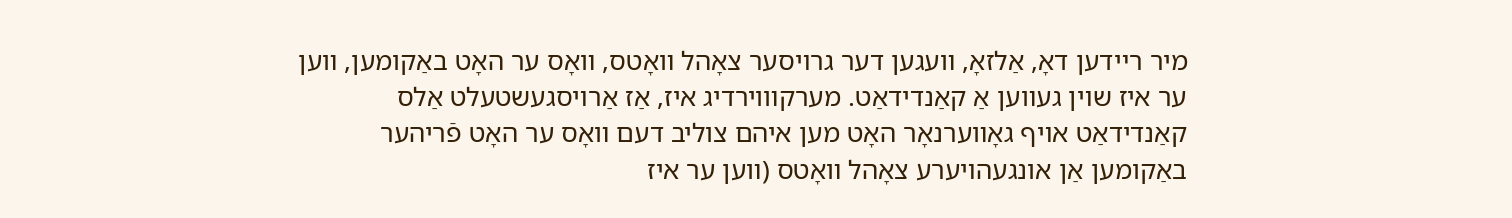מיר רײדען דאָ, אַלזאָ, װעגען דער גרױסער צאָהל װאָטס, װאָס ער האָט באַקומען, װען ער איז שױן געװען אַ קאַנדידאַט. מערקװוירדיג איז, אַז אַרױסגעשטעלט אַלס קאַנדידאַט אױף גאָװערנאָר האָט מען איהם צוליב דעם װאָס ער האָט פֿריהער באַקומען אַן אונגעהױערע צאָהל װאָטס (װען ער איז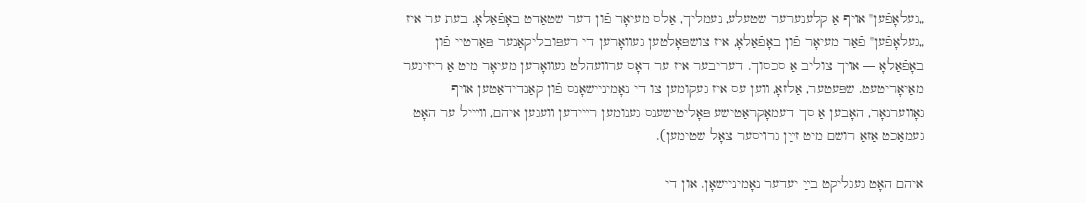„געלאָפֿען" אױף אַ קלענערער שטעלע, נעמליך, אַלס מעיאָר פֿון דער שטאַדט באָפֿאַלאָ. בעת ער איז „געלאָפֿען" פֿאַר מעיאָר פֿון באָפֿאַלאָ, איז צושפּאָלטען געװאָרען די רעפּובליקאַנער פּאַרטיי פֿון באָפֿאַלאָ — אױך צוליב אַ סכסוך. דעריבער איז ער דאָס ערװעהלט געװאָרען מעיאָר מיט אַ ריזיגער מאַיאָריטעט. שפּעטער, אַלזאָ, װען עס איז געקומען צו די נאָמיניישאָנס פֿון קאַנדידאַטען אױף גאָװערנאָר, האָבען אַ סך דעמאָקראַטישע פּאָליטישענס גענומען רײידען װעגען איהם, װײיל ער האָט געמאַכט אַזאַ רושם מיט זײַן גרױסער צאָל שטימען).

איהם האָט געגליקט בײַ יעדער נאָמיניישאָן. און די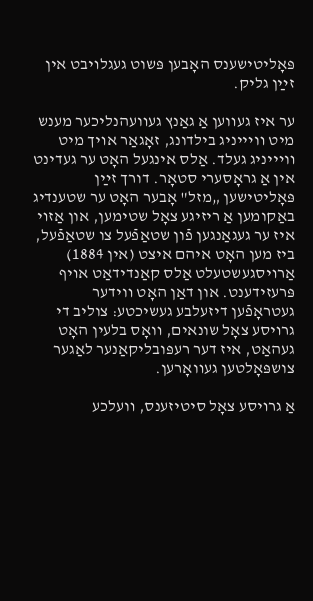פּאָליטישענס האָבען פּשוט געגלױבט אין זײַן גליק.

ער איז געװען אַ גאַנץ געװעהנליכער מענש מיט װײיניג בילדונג, זאָגאַר אױך מיט װײיניג געלד. אַלס אינגעל האָט ער געדינט אין אַ גראָסערי סטאָר. דורך זײַן פּאָליטישען „מזל" אָבער האָט ער שטענדיג באַקומען אַ ריזיגע צאָל שטימען, און אַזױ איז ער געגאַנגען פֿון שטאַפֿעל צו שטאַפֿעל, ביז מען האָט איהם איצט (אין 1884) אַרױסגעשטעלט אַלס קאַנדידאַט אױף פּרעזידענט. און דאַן האָט װידער געטראָפֿען דיזעלבע געשיכטע: צוליב די גרױסע צאָל שונאים, װאָס בלעין האָט געהאַט, איז דער רעפּובליקאַנער לאַגער צושפּאָלטען געװאָרען.

אַ גרױסע צאָל סיטיזענס, װעלכע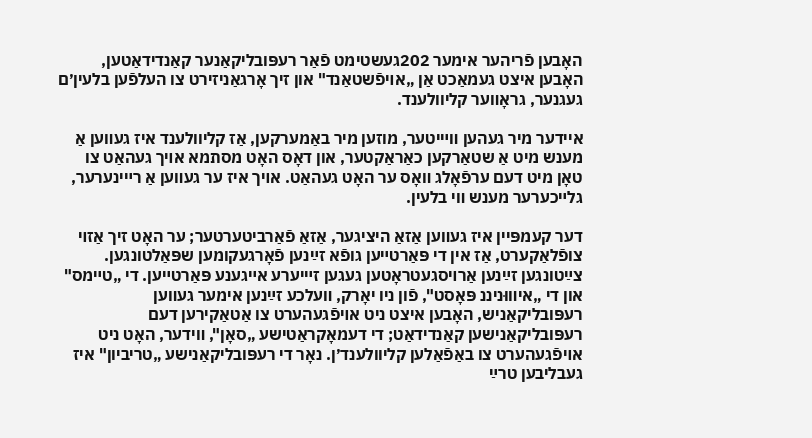האָבען פֿריהער אימער 202געשטימט פֿאַר רעפּובליקאַנער קאַנדידאַטען, האָבען איצט געמאַכט אַן „אױפֿשטאַנד" און זיך אָרגאַניזירט צו העלפֿען בלעין׳ם געגנער, גראָװער קליוולענד.

איידער מיר געהען װײיטער, מוזען מיר באַמערקען, אַז קליוולענד איז געװען אַ מענש מיט אַ שטאַרקען כאַראַקטער, און דאָס האָט מסתמא אױך געהאַט צו טאָן מיט דעם ערפֿאָלג װאָס ער האָט געהאַט. אױך איז ער געװען אַ רײינערער, גלײכערער מענש װי בלעין.

דער קעמפּיין איז געװען אַזאַ היציגער, אַזאַ פֿאַרביטערטער; ער האָט זיך אַזױ צופֿלאַקערט, אַז אין די פּאַרטײען גופֿא זײַנען פֿאָרגעקומען שפּאַלטונגען. צײַטונגען זײַנען אַרױסגעטראָטען געגען זײיערע אײגענע פּאַרטײען. די „טײמס" און די „איװוּניננ פּאָסט", פֿון ניו יאָרק, װעלכע זײַנען אימער געװען רעפּובליקאַניש, האָבען איצט ניט אױפֿגעהערט צו אַטאַקירען דעם רעפּובליקאַנישען קאַנדידאַט; די דעמאָקראַטישע „סאָן", װידער, האָט ניט אױפֿגעהערט צו באַפֿאַלען קליוולענד׳ן. נאָר די רעפּובליקאַנישע „טריביון" איז געבליבען טרײַ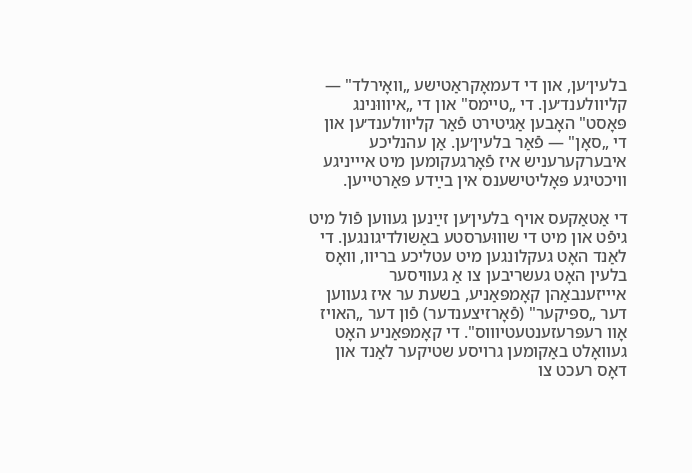בלעין׳ען, און די דעמאָקראַטישע „װאָירלד" — קליוולענד׳ען. די „טײמס" און די „איװוּנינג פּאָסט" האָבען אַגיטירט פֿאַר קליוולענד׳ען און די „סאָן" — פֿאַר בלעין׳ען. אַן עהנליכע איבערקערעניש איז פֿאָרגעקומען מיט אײיניגע װיכטיגע פּאָליטישענס אין בײַדע פּאַרטײען.

די אַטאַקעס אױף בלעין׳ען זײַנען געװען פֿול מיט גיפֿט און מיט די שװוּערסטע באַשולדיגונגען. די לאַנד האָט געקלונגען מיט עטליכע בריװ, װאָס בלעין האָט געשריבען צו אַ געװיסער אײיזענבאַהן קאָמפּאַניע, בשעת ער איז געװען דער „ספּיקער" (פֿאָרזיצענדער) פֿון דער „האױז אָװ רעפּרעזענטעטיװוס". די קאָמפּאַניע האָט געװאָלט באַקומען גרױסע שטיקער לאַנד און דאָס רעכט צו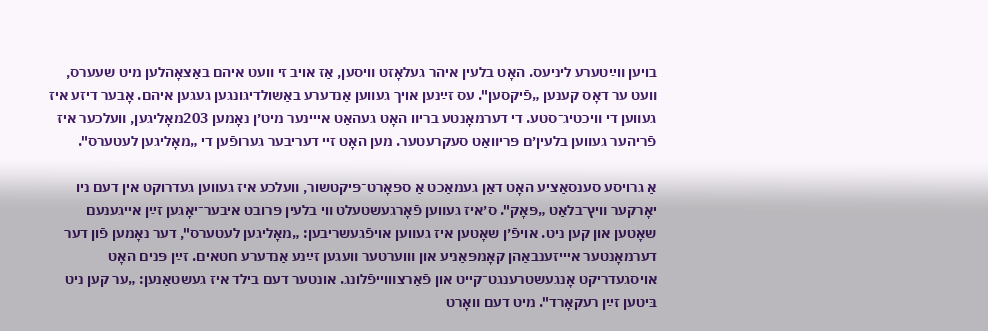בױען װײַטערע ליניעס. האָט בלעין איהר געלאָזט װיסען, אַז אױב זי װעט איהם באַצאָהלען מיט שעערס, װעט ער דאָס קענען „פֿיקסען". עס זײַנען אױך געװען אַנדערע באַשולדיגונגען געגען איהם. אָבער דיזע איז געװען די װיכטיג־סטע. די דערמאָנטע בריװ האָט געהאַט אײינער מיט׳ן נאָמען 203מאָליגען, װעלכער איז פֿריהער געװען בלעין׳ם פּריװאַט סעקרעטער. מען האָט זײ דעריבער גערופֿען די „מאָליגען לעטערס".

אַ גרױסע סענסאַציע האָט דאַן געמאַכט אַ ספּאָרט־פּיקטשור, װעלכע איז געװען געדרוקט אין דעם ניו יאָרקער װיץ־בלאַט „פּאָק". ס׳איז געװען פֿאָרגעשטעלט װי בלעין פּרובט איבער־יאָגען זײַן אײגענעם שאָטען און קען ניט. אױפֿ׳ן שאָטען איז געװען אױפֿגעשריבען: „מאָליגען לעטערס", דער נאָמען פֿון דער דערמאָנטער אײיזענבאַהן קאָמפּאַניע און װוערטער װעגען זײַנע אַנדערע חטאים. זײַן פּנים האָט אױסגעדריקט אָנגעשטרענגט־קײט און פֿאַרצװוייפֿלונג. אונטער דעם בילד איז געשטאַנען: „ער קען ניט בּיטען זײַן רעקאָרד". מיט דעם װאָרט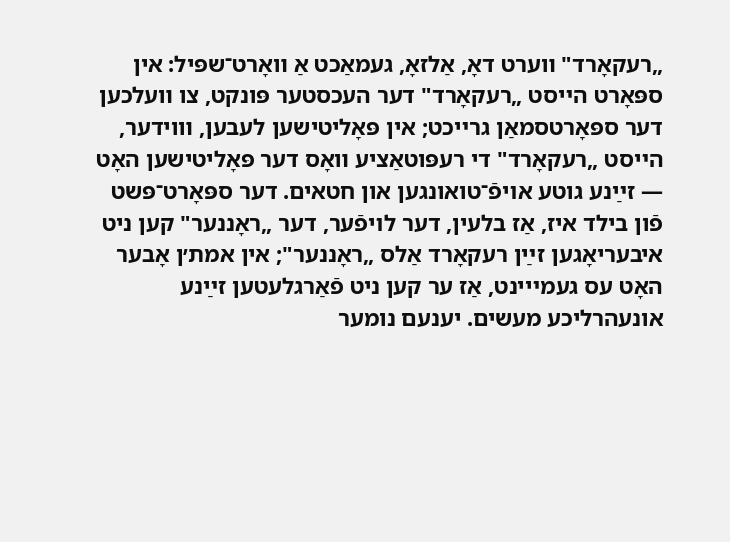„רעקאָרד" װערט דאָ, אַלזאָ, געמאַכט אַ װאָרט־שפּיל: אין ספּאָרט הײסט „רעקאָרד" דער העכסטער פּונקט, צו װעלכען דער ספּאָרטסמאַן גרײכט; אין פּאָליטישען לעבען, װוידער, הײסט „רעקאָרד" די רעפּוטאַציע װאָס דער פּאָליטישען האָט — זײַנע גוטע אױפֿ־טואונגען און חטאים. דער ספּאָרט־פּשט פֿון בילד איז, אַז בלעין, דער לױפֿער, דער „ראָננער" קען ניט איבעריאָגען זײַן רעקאָרד אַלס „ראָננער"; אין אמת׳ן אָבער האָט עס געמײינט, אַז ער קען ניט פֿאַרגלעטען זײַנע אונעהרליכע מעשים. יענעם נומער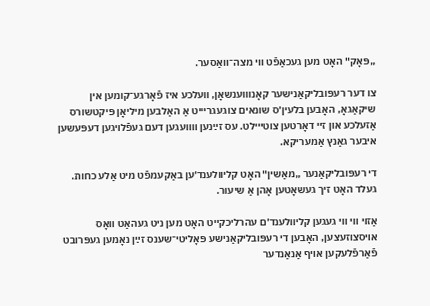„פּאָק" האָט מען געכאַפֿט װי מצה־װאַסער.

צו דער רעפּובליקאַנישער קאָנװוענשאָן, װעלכע איז פֿאָרגע־קומען אין שיקאַגאָ, האָבען בלעין׳ס שונאים צוגעגרײיט אַ האַלבען מיליאָן פּיקטשורס אַזעלכע און זײ דאָרטען צוטײילט. עס זײַנען װוועגען דעם געפֿלױגען דעפּעשען איבער גאַנץ אַמעריקא.

די רעפּובליקאַנער „מאַשין" האָט קליוולענד׳ען באַקעמפֿט מיט אַלע כחות. געלד האָט זיך געשאָטען אָהן אַ שיעור.

אַזױ װי װי געגען קליוולענד׳ם עהרליכקײט האָט מען ניט געהאַט װאָס אױסצוזעצען, האָבען די רעפּובליקאַנישע פּאָליטי־שענס זײַן נאָמען געפּרובט פֿאַרפֿלעקען אױף אַנאַנדער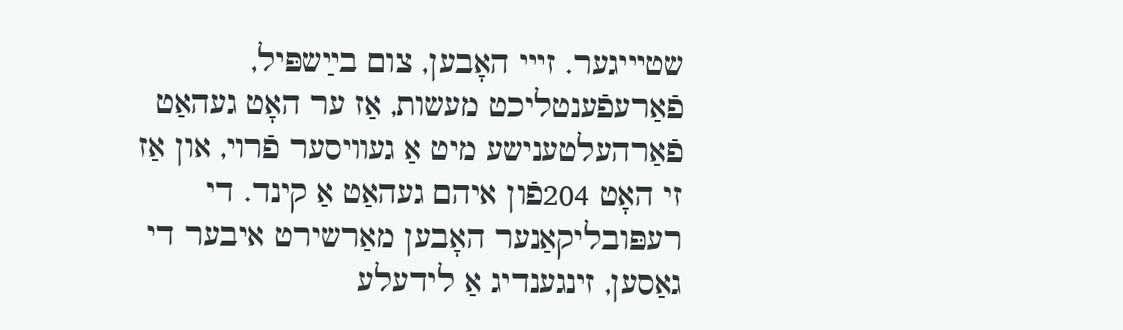שטײיגער. זײי האָבען, צום בײַשפּיל, פֿאַרעפֿענטליכט מעשות, אַז ער האָט געהאַט פֿאַרהעלטענישע מיט אַ געװיסער פֿרױ, און אַז זי האָט 204פֿון איהם געהאַט אַ קינד. די רעפּובליקאַנער האָבען מאַרשירט איבער די גאַסען, זינגענדיג אַ לידעלע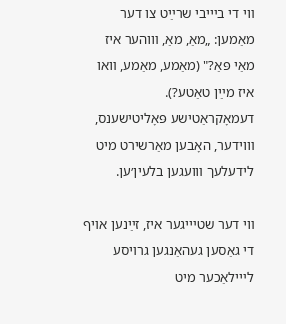װי די בײיבי שרײַט צו דער מאַמען: „מאַ, מאַ, װוהער איז מאַי פּאַ?" (מאַמע, מאַמע, װאו איז מײַן טאַטע?). דעמאָקראַטישע פּאָליטישענס, װוידער, האָבען מאַרשירט מיט לידעלעך װועגען בלעין׳ען.

װי דער שטײיגער איז, זײַנען אױף די גאַסען געהאַנגען גרױסע לײילאַכער מיט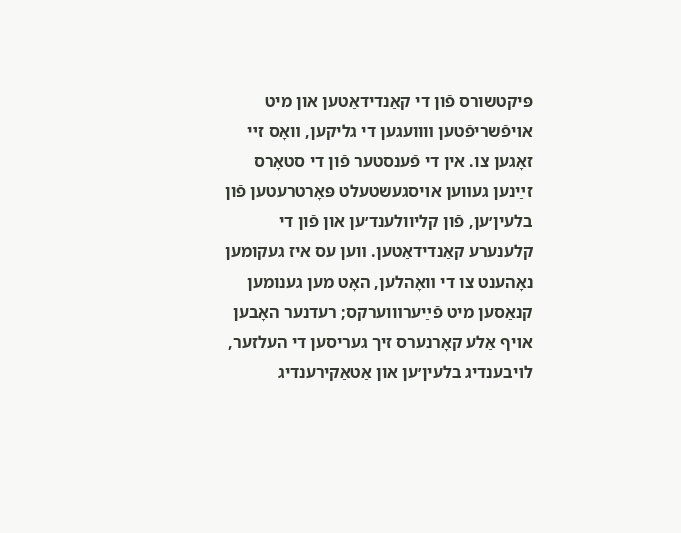פּיקטשורס פֿון די קאַנדידאַטען און מיט אױפֿשריפֿטען װוועגען די גליקען, װאָס זײ זאָגען צו. אין די פֿענסטער פֿון די סטאָרס זײַנען געװען אױסגעשטעלט פּאָרטרעטען פֿון בלעין׳ען, פֿון קליוולענד׳ען און פֿון די קלענערע קאַנדידאַטען. װען עס איז געקומען נאָהענט צו די װאָהלען, האָט מען גענומען קנאַסען מיט פֿײַערװוערקס; רעדנער האָבען אױף אַלע קאָרנערס זיך געריסען די העלזער, לױבענדיג בלעין׳ען און אַטאַקירענדיג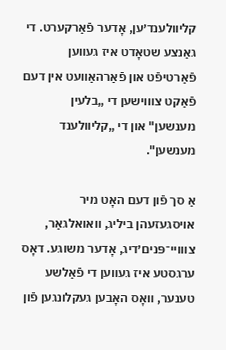קליוולענד׳ען, אָדער פֿאַרקערט. די גאַנצע שטאָדט איז געװען פֿאַרטיפֿט און פֿאַרהאַװעט אין דעם פֿאַקט צװוישען די „בלעין מענשען" און די „קליוולענד מענשען".

אַ סך פֿון דעם האָט מיר אױסגעזעהן ביליג, װאואלגאַר, צװויי־פּנים׳דיג, אָדער משוגע. דאָס ערגסטע איז געװען די פֿאַלשע טענער, װאָס האָבען געקלונגען פֿון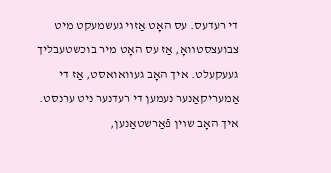די רעדעס. עס האָט אַזױ געשמעקט מיט צבועצסטװאָ, אַז עס האָט מיר בוכשטעבליך געעקעלט. איך האָב געװאואסט, אַז די אַמעריקאַנער נעמען די רעדנער ניט ערנסט. איך האָב שױן פֿאַרשטאַנען,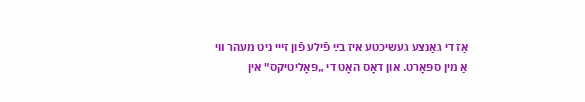אַז די גאַנצע געשיכטע איז בײַ פֿילע פֿון זײי ניט מעהר װי אַ מין ספּאָרט. און דאָס האָט די „פּאָליטיקס" אין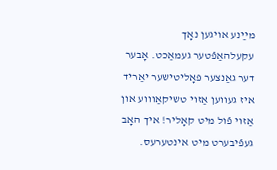מײַנע אױגען נאָך עקעלהאַפֿטער געמאַכט. אָבער דער גאַנצער פּאָליטישער יאַריד איז געװען אַזױ טשיקאַװוע און אַזױ פֿול מיט קאָליר! איך האָב געפֿיבערט מיט אינטערעס.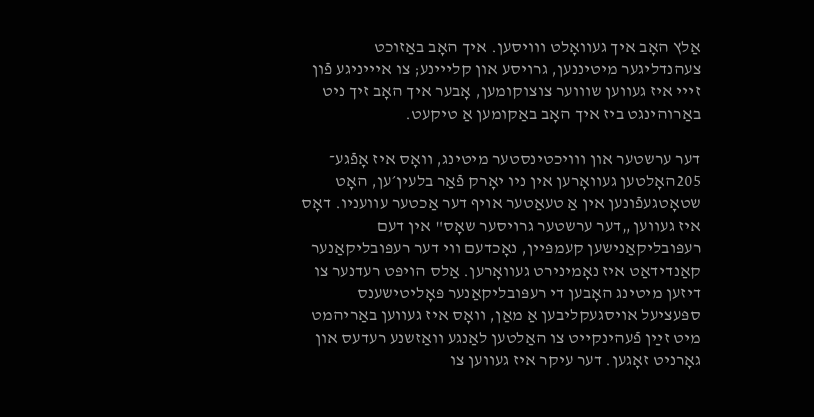אַלץ האָב איך געװאָלט װויסען. איך האָב באַזוכט צעהנדליגער מיטיננען, גרױסע און קלײינע; צו אײיניגע פֿון זײי איז געװען שװוער צוצוקומען, אָבער איך האָב זיך ניט באַרוהינגט ביז איך האָב באַקומען אַ טיקעט.

דער ערשטער און װויכטינסטער מיטינג, װאָס איז אָפֿגע־ 205האָלטען געװאָרען אין ניו יאָרק פֿאַר בלעין׳ען, האָט שטאָטגעפֿונען אין אַ טעאַטער אױף דער אַכטער עװעניו. דאָס איז געװען „דער ערשטער גרױסער שאָס" אין דעם רעפּובליקאַנישען קעמפּיין, נאָכדעם װי דער רעפּובליקאַנער קאַנדידאַט איז נאָמינירט געװאָרען. אַלס הױפּט רעדנער צו דיזען מיטינג האָבען די רעפּובליקאַנער פּאָליטישענס ספּעציעל אױסגעקליבען אַ מאַן, װאָס איז געװען באַריהמט מיט זײַן פֿעהינקײט צו האַלטען לאַנגע װאַזשנע רעדעס און גאָרניט זאָגען. דער עיקר איז געװען צו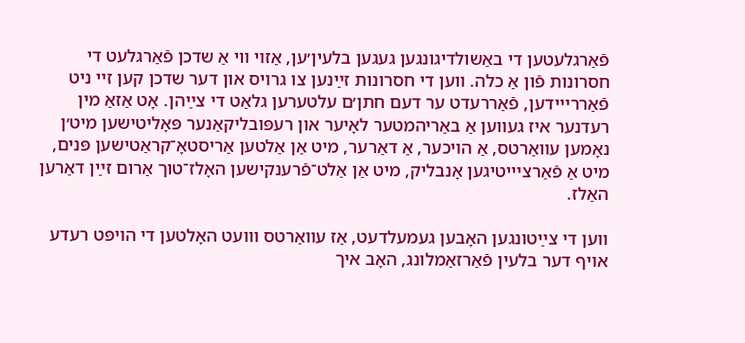פֿאַרגלעטען די באַשולדיגונגען געגען בלעין׳ען, אַזױ װי אַ שדכן פֿאַרגלעט די חסרונות פֿון אַ כלה. װען די חסרונות זײַנען צו גרױס און דער שדכן קען זײ ניט פֿאַררײידען, פֿאַררעדט ער דעם חתן׳ם עלטערען גלאַט די צײַהן. אָט אַזאַ מין רעדנער איז געװען אַ באַריהמטער לאָיער און רעפּובליקאַנער פּאָליטישען מיט׳ן נאָמען עװאַרטס, אַ הױכער, אַ דאַרער, מיט אַן אַלטען אַריסטאָ־קראַטישען פּנים, מיט אַ פֿאַרצײיטיגען אָנבליק, מיט אַן אַלט־פֿרענקישען האָלז־טוך אַרום זײַן דאַרען האַלז.

װען די צײַטונגען האָבען געמעלדעט, אַז עװאַרטס װועט האָלטען די הױפּט רעדע אױף דער בלעין פֿאַרזאַמלונג, האָב איך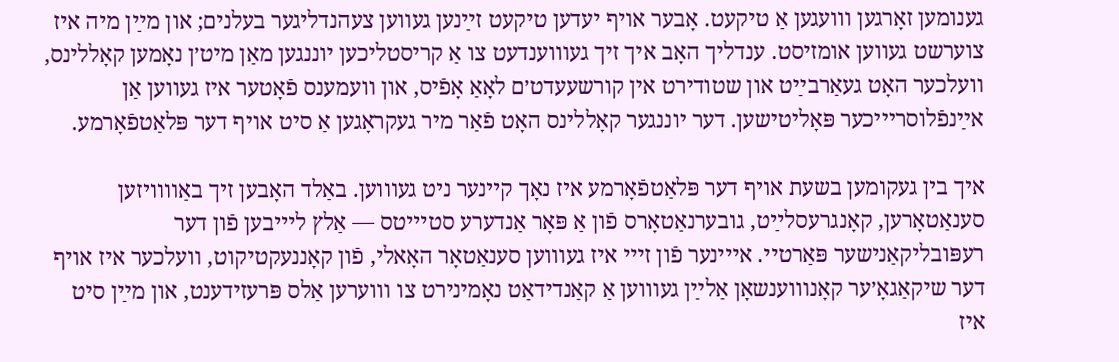גענומען זאָרגען װועגען אַ טיקעט. אָבער אױף יעדען טיקעט זײַנען געװען צעהנדליגער בעלנים; און מײַן מיה איז צוערשט געװען אומזיסט. ענדליך האָב איך זיך געװוענדעט צו אַ קריסטליכען יוננגען מאַן מיט׳ן נאָמען קאָללינס, װעלכער האָט געאַרבײַט און שטודירט אין קורשעעדט׳ם לאָאַ אָפֿיס, און װעמענס פֿאָטער איז געװען אַן אײַנפֿלוסרײיכער פּאָליטישען. דער יוננגער קאָללינס האָט פֿאַר מיר געקראָגען אַ סיט אױף דער פּלאַטפֿאָרמע.

איך בין געקומען בשעת אױף דער פּלאַטפֿאָרמע איז נאָך קײנער ניט געװוען. באַלד האָבען זיך באַװוויזען סענאַטאָרען, קאָנגרעסלײַט, גובערנאַטאָרס פֿון אַ פּאָר אַנדערע סטײיטס — אַלץ לײיבען פֿון דער רעפּובליקאַנישער פּאַרטיי. אײינער פֿון זײי איז געװוען סענאַטאָר האָאלי, פֿון קאָננעקטיקוט, װעלכער איז אױף דער שיקאַגאָ׳ער קאָנװוענשאָן אַלײַן געװוען אַ קאַנדידאַט נאָמינירט צו װוערען אַלס פּרעזידענט, און מײַן סיט איז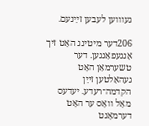געװוען לעבען זײַנעם.

206דער מיטינג האָט זיך אָנגעפאַנגען. דער טשערמאַן האָט געהאַלטען זײַן הקדמה־רעדע. יעדעס מאָל װאָס ער האָט דערמאָנט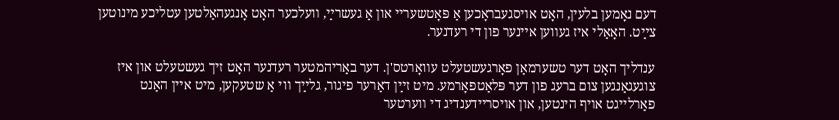דעם נאָמען בלעין, האָט אױסגעבראָכען אַ פּאָטשעריי און אַ געשרײַ, װעלכער האָט אָנגעהאַלטען עטליכע מינוטען צײַט. האָאַלי איז געװען אײנער פון די רעדנער.

ענדליך האָט דער טשערמאַן פאָרגעשטעלט עװאָרטס'ן. דער באַריהמטער רעדנער האָט זיך געשטעלט און איז צוגעגאַנגען צום ברעג פון דער פּלאַטפאָרמע. מיט זײַן דאַרער פיגור, גלײַך װי אַ שטעקען, מיט אײן האַנט פאַרלייגט אױף הינטען, און אױסרײדענדיג די װערטער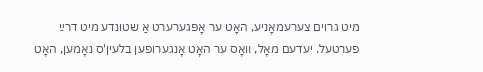מיט גרױם צערעמאָניע, האָט ער אָפּגערערט אַ שטונדע מיט דרײַ פערטעל. יעדעם מאָל, װאָס ער האָט אָנגערופען בלעין'ס נאָמען, האָט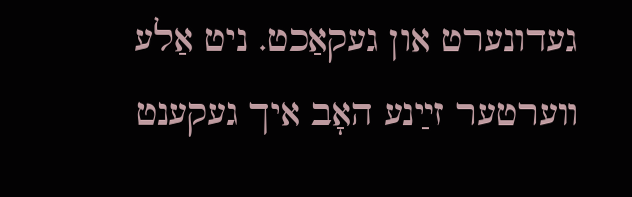געדונערט און געקאַכט. ניט אַלע װערטער זײַנע האָב איך געקענט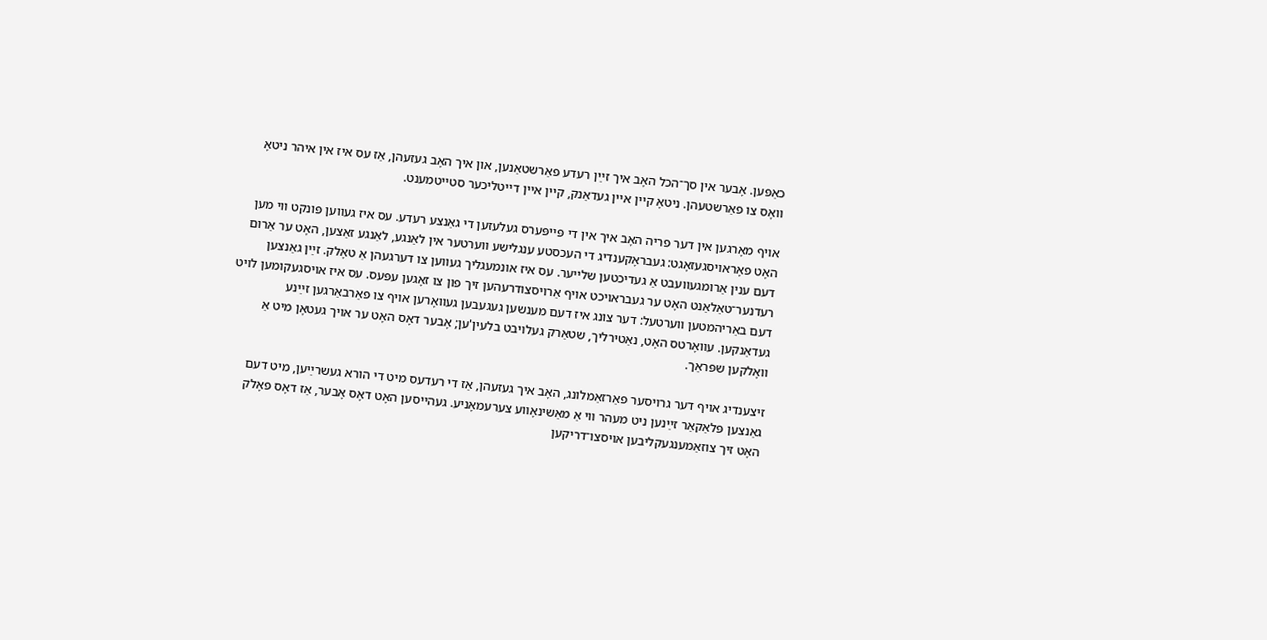כאַפּען. אָבער אין סך־הכל האָב איך זײַן רעדע פאַרשטאַנען, און איך האָב געזעהן, אַז עס איז אין איהר ניטאָ װאָס צו פאַרשטעהן. ניטאָ קיין אײן געדאַנק, קיין אײן דײטליכער סטײטמענט.

אױף מאָרגען אין דער פריה האָב איך אין די פּײפּערס געלעזען די גאַנצע רעדע. עס איז געװען פּונקט װי מען האָט פאָראױסגעזאָגט: געבראָקענדיג די העכסטע ענגלישע װערטער אין לאַנגע, לאַנגע זאַצען, האָט ער אַרום דעם ענין אַרומגעװעבט אַ געדיכטען שלייער. עס איז אונמעגליך געװען צו דערגעהן אַ טאָלק. זײַן גאַנצען רעדנער־טאַלאַנט האָט ער געבראױכט אױף אַרױסצודרעהען זיך פון צו זאָגען עפּעס. עס איז אױסגעקומען לױט דעם באַריהמטען װערטעל: דער צונג איז דעם מענשען געגעבען געװאָרען אױף צו פאַרבאַרגען זײַנע געדאַנקען. עװאָרטס האָט, נאַטירליך, שטאַרק געלױבט בלעין'ען; אָבער דאָס האָט ער אױך געטאָן מיט אַ װאָלקען שפּראַך.

זיצענדיג אױף דער גרױסער פאַרזאַמלונג, האָב איך געזעהן, אַז די רעדעס מיט די הורא געשרײַען, מיט דעם גאַנצען פּלאַקאַר זײַנען ניט מעהר װי אַ מאַשינאָװע צערעמאָניע. געהײסען האָט דאָס אָבער, אַז דאָס פאָלק האָט זיך צוזאַמענגעקליבען אױסצו־דריקען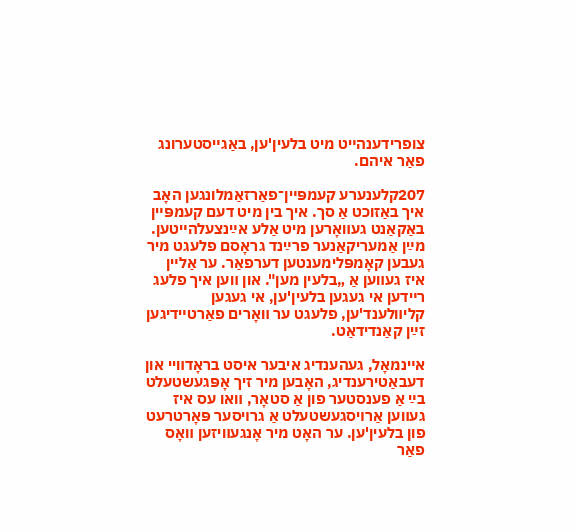צופרידענהײט מיט בלעין'ען, באַגײסטערונג פאַר איהם.

207קלענערע קעמפּײן־פאַרזאַמלונגען האָב איך באַזוכט אַ סך. איך בין מיט דעם קעמפּײן באַקאַנט געװאָרען מיט אַלע אײַנצעלהײטען. מײַן אַמעריקאַנער פרײַנד גראָסם פלעגט מיר געבען קאָמפּלימענטען דערפאַר. ער אַלײן איז געװען אַ „בלעין מען". און װען איך פלעג רײדען אי געגען בלעין'ען, אי געגען קליװלענד'ען, פלעגט ער װאָרים פאַרטײדיגען זײַן קאַנדידאַט.

אײנמאָל, געהענדיג איבער איסט בראָדװיי און דעבאַטירענדיג, האָבען מיר זיך אָפּגעשטעלט בײַ אַ פענסטער פון אַ סטאָר, װאו עס איז געװען אַרױסגעשטעלט אַ גרױסער פּאָרטרעט פון בלעין'ען. ער האָט מיר אָנגעװיזען װאָס פאַר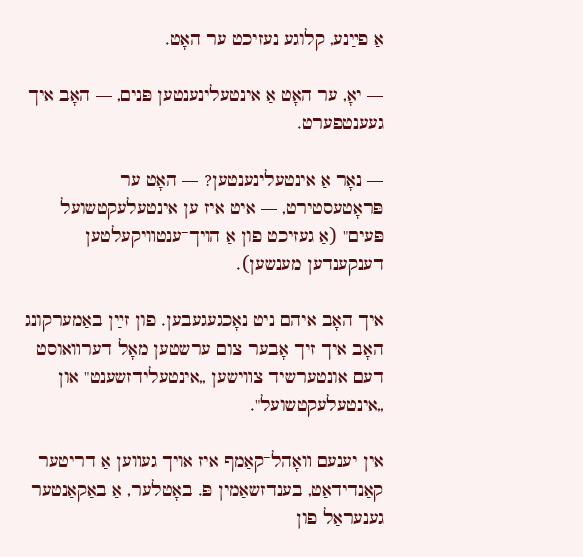אַ פײַנע, קלוגע נעזיכט ער האָט.

— יאָ, ער האָט אַ אינטעלינענטען פּנים, — האָב איך געענטפערט.

— נאָר אַ אינטעלינענטען? — האָט ער פּראָטעסטירט, — איט איז ען אינטעלעקטשועל פּעים" (אַ געזיכט פון אַ הױך־ענטװיקעלטען דענקענדען מענשען).

איך האָב איהם ניט נאָכגעגעבען. פון זײַן באַמערקונג האָב איך זיך אָבער צום ערשטען מאָל דערװאוסט דעם אונטערשיד צװישען „אינטעלידזשענט" און „אינטעלעקטשועל".

אין יענעם װאָהל־קאַמף איז אױך געװען אַ דריטער קאַנדידאַט, בענדזשאַמין פּ. באָטלער, אַ באַקאַנטער גענעראַל פון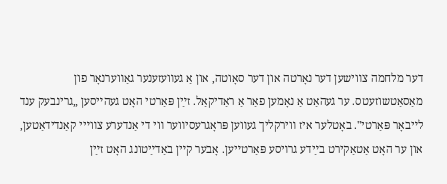דער מלחמה צװישען דער נאָרטה און דער סאָוטה, און אַ געװעזענער גאַװערנאָר פון מאַסאַטשוזעטס. ער געהאַט אַ נאָמען פאַר אַ ראַדיקאַל. זײַן פּאַרטי האָט געהײסען „גרינבעק ענד לײבאָר פּאַרטי". באָטלער איז װירקליך געװען פּראָגרעסיװער װי די אַנדערע צװײי קאַנדידאַטען, און ער האָט אַטאַקירט בײַדע גרױסע פּאַרטײען. אָבער קײן באַדײַטונג האָט זײַן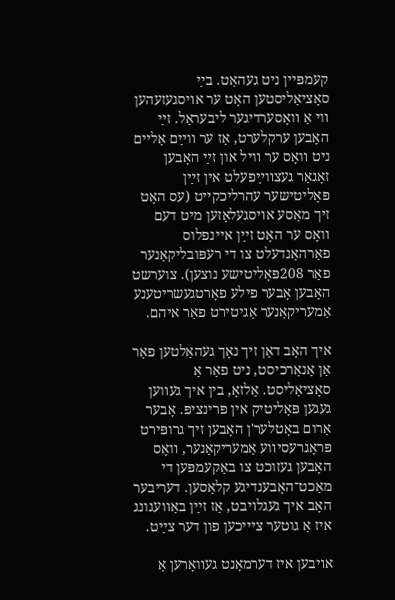קעמפּײן ניט געהאַט. בײַ סאָציאַליסטען האָט ער אױסגעזעהען װי אַ װאָסערדיגער ליבעראַל. זײַ האָבען ערקלערט, אַז ער װײַם אַלײם ניט װאָס ער װיל און זײַ האָבען זאָגאַר געצװײַפעלט אין זײַן פּאָליטישער עהרליכקײט (עס האָט זיך מאַסע אױסגעלאָזען מיט דעם װאָס ער האָט זײַן אײנפלוס פאַרהאַנדעלט צו די רעפּובליקאַנער פאַר 208פּאָליטישע נוצען). צוערשט האָבען אָבער פילע פאָרטגעשריטענע אַמעריקאַנער אַגיטירט פאַר איהם.

איך האָב דאַן זיך נאָך געהאַלטען פאַר אַן אַנאַרכיסט, ניט פאַר אַ סאָציאַליסט. אַלזאָ, בין איך געװען געגען פּאָליטיק אין פּרינציפּ. אָבער אַרום באָטלער'ן האָבען זיך גרופּירט פּראָגרעסיװע אַמעריקאַנער, װאָס האָבען געזוכט צו באַקעמפּען די מאַכט־האָבענדיגע קלאַסען. דעריבער האָב איך געגלױבט, אַז זײַן באַװעגונג איז אַ גוטער צײיכען פון דער צײַט.

אױבען איז דערמאָנט געװאָרען אַ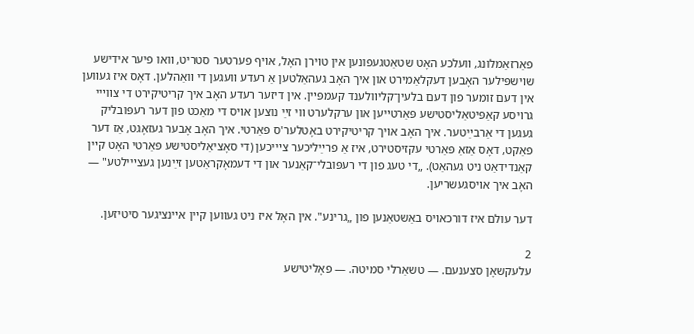פאַרזאַמלונג, װעלכע האָט שטאַטגעפונען אין טױרן האָל, אױף פערטער סטריט, װאו פיער אידישע שױשפּילער האָבען דעקלאַמירט און איך האָב געהאַלטען אַ רעדע װעגען די װאַהלען. דאָס איז געװען אין דעם זומער פון דעם בלעין־קליװלענד קעמפּײן. אין דיזער רעדע האָב איך קריטיקירט די צװײי גרױסע קאַפּיטאַליסטישע פּאַרטײען און ערקלערט װי זײַ נוצען אױס די מאַכט פון דער רעפּובליק געגען די אַרבײַטער. איך האָב אױך קריטיקירט באָטלער'ס פּאַרטי. איך האָב אָבער געזאָגט, אַז דער פאַקט, דאָס אַזאַ פּאַרטי עקזיסטירט, איז אַ פרײַליכער צײיכען (די סאָציאַליסטישע פּאַרטי האָט קײן קאַנדידאַט ניט געהאַט). „די טעג פון די רעפּובלי־קאַנער און די דעמאָקראַטען זײַנען געצײילטע" — האָב איך אױסגעשריען.

דער עולם איז דורכאױס באַשטאַנען פון „גרינע". אין האָל איז ניט געװען קײן אײנציגער סיטיזען.

2
עלעקשאָן סצענעם. — טשאַרלי סמיטה. — פּאָליטישע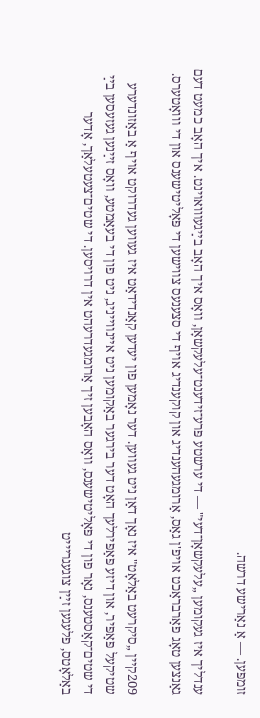זומפּען. — אַ נאַרישע דרשה.

ענדליך איז געקומען „עלעקשאָן־דעי" — די ערשטע פּרע־זידענט־עלעקשאָן, װאָס איך האָב בײַגעװואױנט. איך האָב כמעט דעם גאַנצען טאָג פאַרבראַכט אױפ'ן גאַס, אַרומגעהענדיג און קוקענדיג אױף די סצענעס צװישען די פּאָליטישענס און די װואָטערס.

209קײן „סיקרעט באַלאָט" איז נאָך דאַן ניט געװען. דער נאָמען פון יעדען קאַנדידאַט איז געװען געדרוקט אױף אַ באַזונדערע שטיקעל פּאַפּיר, און דיזע פּאַפּירלעך האָט דער בירגער באַקומען ניט אײנװײניג, ניט פון די בעאַמטע, װאָס זײַנען געזעסען בײַ די שטים־קאַסטענס, נאָר פון די פּאָליטישענס, װאָס האָבען זיך אַרומגעדרעהט אין דרױסען. די שטים־צעטעלאַך, אָדער באַלאָטס, פלעגען זײַן צוגעגרײיט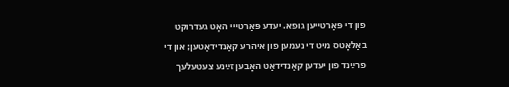פון די פּאַרטײען גופא. יעדע פּאַרטײי האָט געדרוקט באַלאָטס מיט די נעמען פון איהרע קאַנדידאַטען; און די פרײַנד פון יעדען קאַנדידאַט האָבען זײַנע צעטעלעך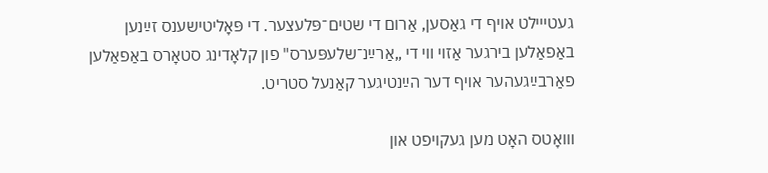געטײילט אױף די גאַסען, אַרום די שטים־פּלעצער. די פּאָליטישענס זײַנען באַפאַלען בירגער אַזױ װי די „אַרײַנ־שלעפּערס" פון קלאָדינג סטאָרס באַפאַלען פאַרבײַגעהער אױף דער הײַנטיגער קאַנעל סטריט.

װואָטס האָט מען געקױפט און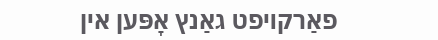פאַרקױפט גאַנץ אָפּען אין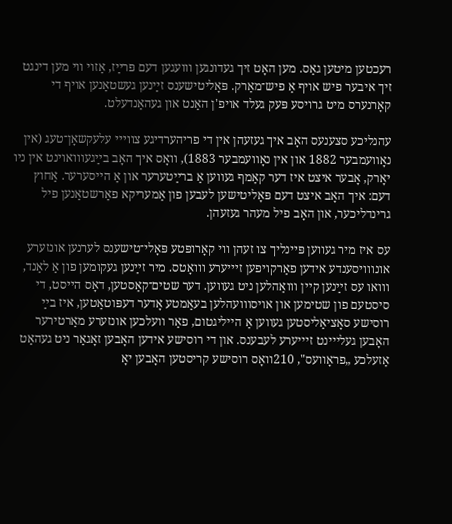רעכטען מיטען גאַס. מען האָט זיך געדונגען װועגען דעם פּרײַז, אַזױ װי מען דינגט זיך איבער פיש אױף אַ פיש־מאַרק. פּאָליטישענס זײַנען געשטאַנען אױף די קאָרנערס מיט גרױסע פּעק געלד אױפ'ן האַנט און געהאַנדעלט.

עהנליכע סצענעס האָב איך געזעהן אין די פריהערדיגע צװײי עלעקשאָן־טעג (אין נאָװעמבער 1882 און אין נאָװעמבער 1883), װאָס איך האָב בײַגעװואױנט אין ניו יאָרק, אָבער איצט איז דער קאַמף געװען אַ ברײַטערער און אַ הײסערער. אַחוץ דעם: איך האָב איצט דעם פּאָליטישען לעבען פון אַמעריקא פאַרשטאַנען פיל גרינדליכער, און האָב פיל מעהר געזעהן.

עס איז מיר געװען פּײנליך צו זעהן װי קאָרופּטע פּאָלי־טישענס לערנען אונזערע אונװויסענדע אידען פאַרקױפען זײיערע װואָטס. מיר זײַנען געקומען פון אַ לאַנד, װואו עס זײַנען קײן װואַהלען ניט געװען. דער שטים־קאַסטען, דאָס הײסט, די סיסטעם פון שטימען און אױסװועהלען בעאַמטע אָדער דעפּוטאַטען, איז בײַ רוסישע סאָציאַליסטען געװען אַ הײליגטום, פאַר װעלכען אונזערע מאַרטירער האָבען געלײינט זײיערע לעבענס. און די רוסישע אידען האָבען זאָגאַר ניט געהאַט אַזעלכע „פראָװעס", 210װאָס רוסישע קריסטען האָבען יאָ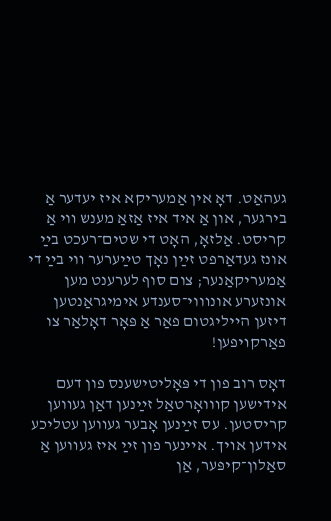געהאַט. דאָ אין אַמעריקא איז יעדער אַ בירגער, און אַ איד איז אַזאַ מענש װי אַ קריסט. אַלזאָ, האָט די שטים־רעכט בײַ אונז געדאַרפט זײַן נאָך טײַערער װי בײַ די אַמעריקאַנער; צום סוף לערענט מען אונזערע אונװוי־סענדע אימיגראַנטען דיזען הײליגטום פאַר אַ פּאָר דאָלאַר צו פאַרקױפען!

דאָס רוב פון די פּאָליטישענס פון דעם אידישען קװואָרטאַל זײַנען דאַן געװען קריסטען. עס זײַנען אָבער געװען עטליכע אידען אױך. אײנער פון זײַ איז געװען אַ סאַלון־קיפּער, אַן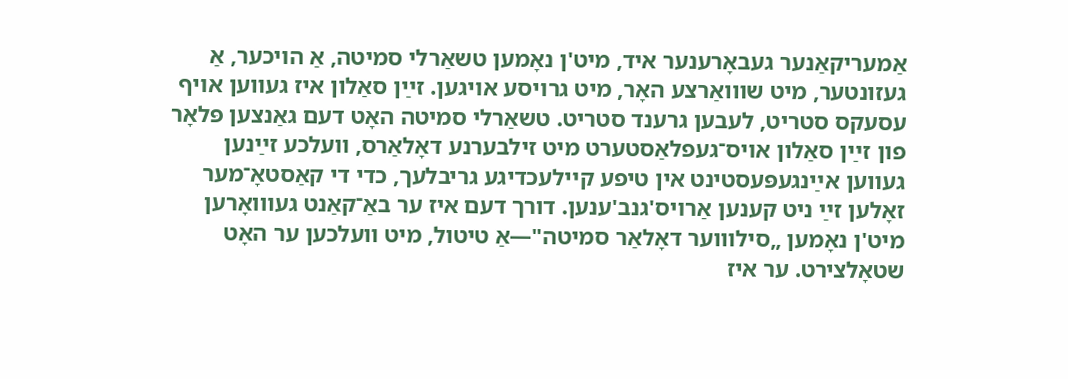אַמעריקאַנער געבאָרענער איד, מיט'ן נאָמען טשאַרלי סמיטה, אַ הױכער, אַ געזונטער, מיט שװואַרצע האָר, מיט גרױסע אױגען. זײַן סאַלון איז געװען אױף עסעקס סטריט, לעבען גרענד סטריט. טשאַרלי סמיטה האָט דעם גאַנצען פּלאָר פון זײַן סאַלון אױס־געפלאַסטערט מיט זילבערנע דאָלאַרס, װעלכע זײַנען געװען אײַנגעפּעסטינט אין טיפע קײלעכדיגע גריבלעך, כדי די קאַסטאָ־מער זאָלען זײַ ניט קענען אַרױס'גנב'ענען. דורך דעם איז ער באַ־קאַנט געװואָרען מיט'ן נאָמען „סילװוער דאָלאַר סמיטה"—אַ טיטול, מיט װעלכען ער האָט שטאָלצירט. ער איז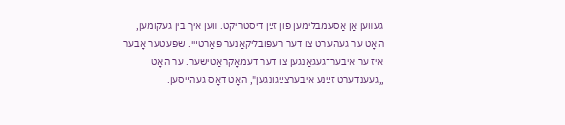געװען אַן אַסעמבלימען פון זײַן דיסטריקט. װען איך בין געקומען, האָט ער געהערט צו דער רעפּובליקאַנער פּאַרטײי. שפּעטער אָבער איז ער איבער־געגאַנגען צו דער דעמאָקראַטישער. ער האָט „געענדערט זײַנע איבערצײַגונגען", האָט דאָס געהײסען.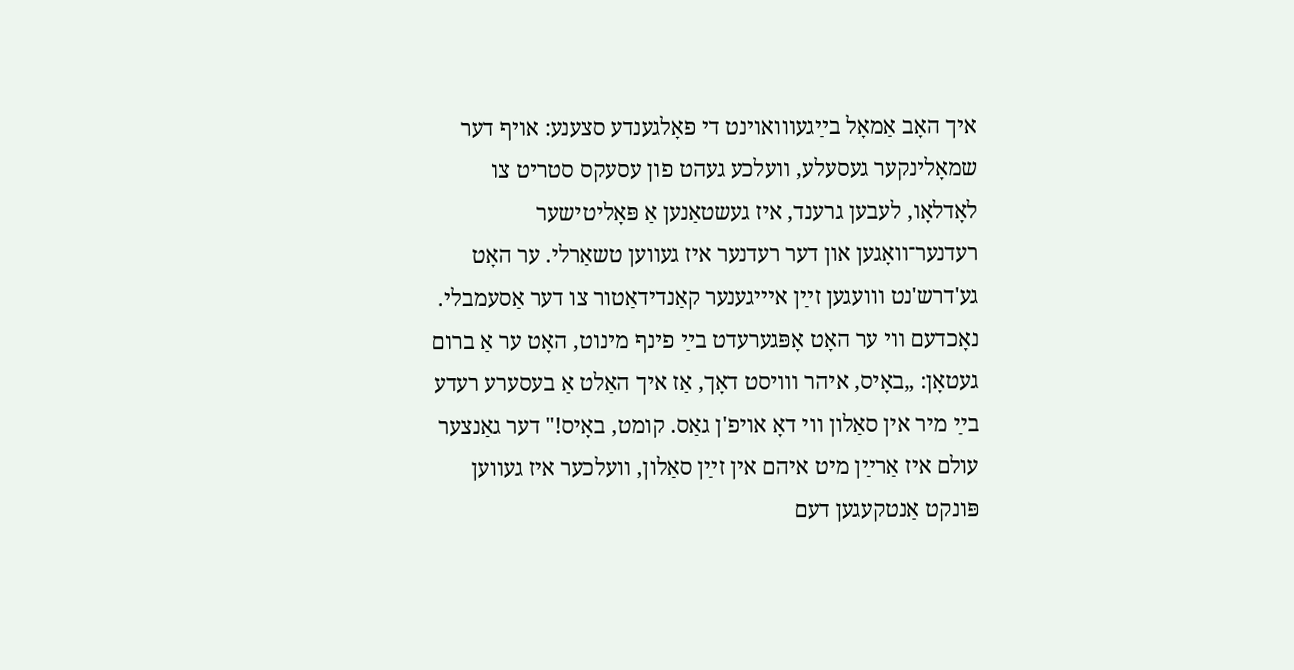איך האָב אַמאָל בײַגעװואױנט די פאָלגענדע סצענע: אױף דער שמאָלינקער געסעלע, װעלכע געהט פון עסעקס סטריט צו לאָדלאָו, לעבען גרענד, איז געשטאַנען אַ פּאָליטישער רעדנער־װאָגען און דער רעדנער איז געװען טשאַרלי. ער האָט גע'דרש'נט װועגען זײַן אײיגענער קאַנדידאַטור צו דער אַסעמבלי. נאָכדעם װי ער האָט אָפּגערעדט בײַ פינף מינוט, האָט ער אַ ברום געטאָן: „באָיס, איהר װויסט דאָך, אַז איך האַלט אַ בעסערע רעדע בײַ מיר אין סאַלון װי דאָ אױפ'ן גאַס. קומט, באָיס!" דער גאַנצער עולם איז אַרײַן מיט איהם אין זײַן סאַלון, װעלכער איז געװען פּונקט אַנטקעגען דעם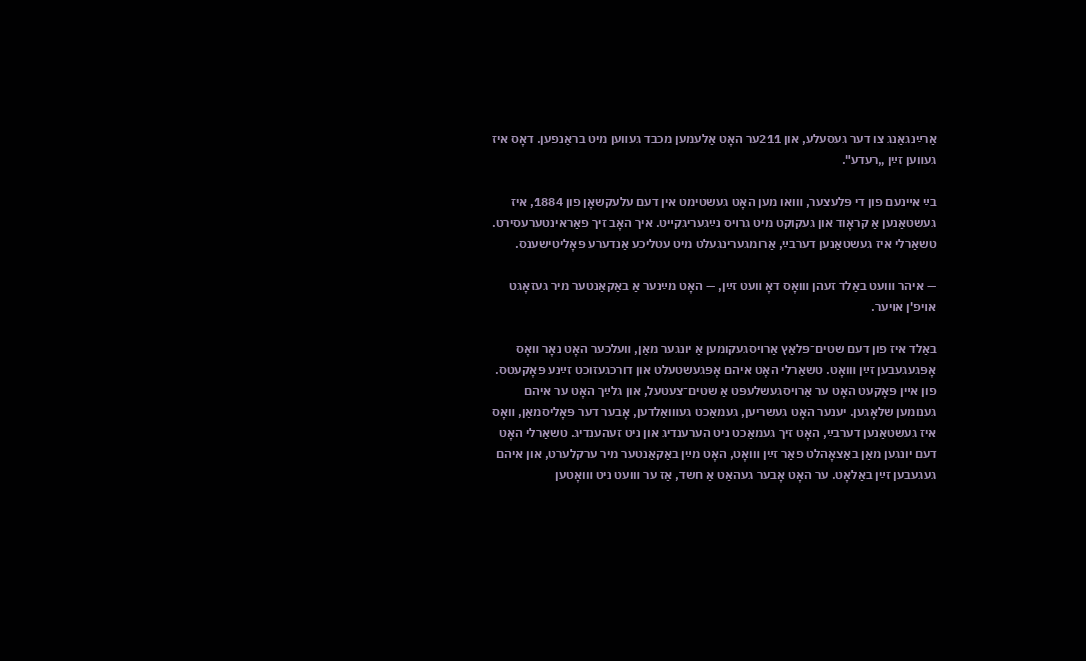אַרײַנגאַנג צו דער געסעלע, און 211ער האָט אַלעמען מכבד געװען מיט בראַנפען. דאָס איז געװען זײַן „רעדע".

בײַ אײנעם פון די פּלעצער, װואו מען האָט געשטימט אין דעם עלעקשאָן פון 1884, איז געשטאַנען אַ קראָוד און געקוקט מיט גרױס נײַגעריגקײט. איך האָב זיך פאַראינטערעסירט. טשאַרלי איז געשטאַנען דערבײַ, אַרומגערינגעלט מיט עטליכע אַנדערע פּאָליטישענס.

— איהר װועט באַלד זעהן װואָס דאָ װעט זײַן, — האָט מײַנער אַ באַקאַנטער מיר געזאָגט אױפ'ן אױער.

באַלד איז פון דעם שטים־פּלאַץ אַרױסגעקומען אַ יונגער מאַן, װעלכער האָט נאָר װאָס אָפּגעגעבען זײַן װואָט. טשאַרלי האָט איהם אָפּגעשטעלט און דורכגעזוכט זײַנע פּאָקעטס. פון אײן פּאָקעט האָט ער אַרױסגעשלעפּט אַ שטים־צעטעל, און גלײַך האָט ער איהם גענומען שלאָגען. יענער האָט געשריען, געמאַכט געװואַלדען, אָבער דער פּאָליסמאַן, װאָס איז געשטאַנען דערבײַ, האָט זיך געמאַכט ניט הערענדיג און ניט זעהענדיג. טשאַרלי האָט דעם יונגען מאַן באַצאָהלט פאַר זײַן װואָט, האָט מײַן באַקאַנטער מיר ערקלערט, און איהם געגעבען זײַן באַלאָט. ער האָט אָבער געהאַט אַ חשד, אַז ער װועט ניט װואָטען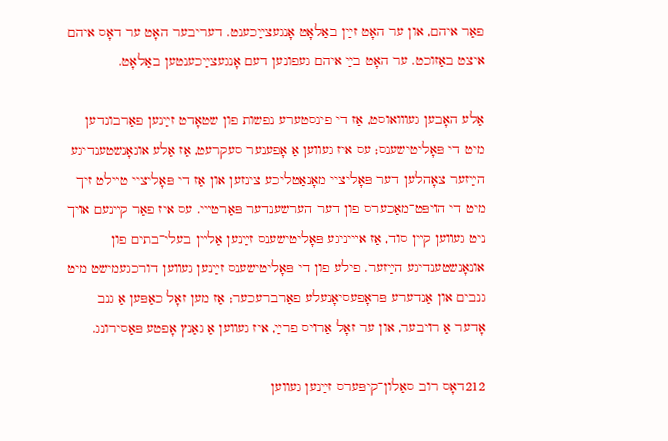פאַר איהם, און ער האָט זײַן באַלאָט אָנגעצײַכענט. דעריבער האָט ער דאָס איהם איצט באַזוכט. ער האָט בײַ איהם געפונען דעם אָנגעצײַכענטען באַלאָט.

אַלע האָבען געװואוסט, אַז די פינסטערע נפשות פון שטאָדט זײַנען פאַרבונדען מיט די פּאָליטישענס; עס איז געװען אַ אָפענער סעקרעט, אַז אַלע אונאָנשטענדיגע הײַזער צאָהלען דער פּאָליציי מאָנאַטליכע צינזען און אַז די פּאָליציי טײלט זיך מיט די הױפּט־מאַכערס פון דער הערשענדער פּאַרטײי. עס איז פאַר קײנעם אױך ניט געװען קײן סוד, אַז אײיניגע פּאָליטישענס זײַנען אַלײן בעלי־בתים פון אונאָנשטענדיגע הײַזער. פילע פון די פּאָליטישענס זײַנען געװען דורכגעמישט מיט גנבים און אַנדערע פּראָפעסיאָנעלע פאַרברעכער; אַז מען זאָל כאַפּען אַ גנב אָדער אַ רױבער, און ער זאָל אַרױס פרײַ, איז געװען אַ גאַנץ אָפטע פּאַסירונג.

212דאָס רוב סאַלון־קיפּערס זײַנען געװען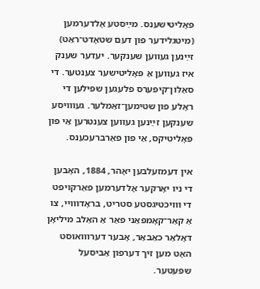פּאָליטישענס. מײַסטע אָלדערמען (מיטגלידער פון דעם שטאָדט־ראַט) זײַנען געװען שענקער. יעדער שענק איז געװען אַ פּאָליטישער צענטער. די סאַלון־קיפּערס פלעגען שפּילען די ראָלע פון שטימען־זאַמלער. געװויסע שענקען זײַנען געװען צענטרען אַי פון פּאָליטיקס, אַי פון פאַרברעכענס.

אין דעמזעלבען יאָהר, 1884, האָבען די ניו יאָרקער אָלדערמען פאַרקױפט די װויכטיגסטע סטריט, בראָדװוײ, צו אַ קאַר־קאָמפּאַני פאַר אַ האַלב מיליאָן דאָלאַר כאַבאַר, אָבער דערװואוסט האָט מען זיך דערפון אַביסעל שפּעטער.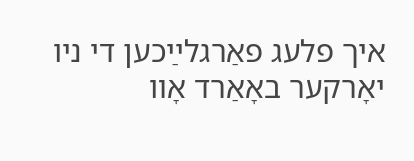איך פלעג פאַרגלײַכען די ניו יאָרקער באָאַרד אָװ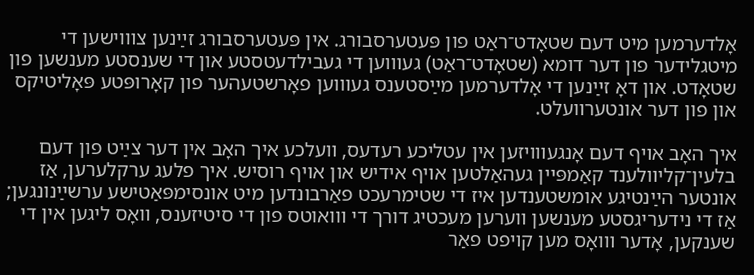אָלדערמען מיט דעם שטאָדט־ראַט פון פּעטערסבורג. אין פּעטערסבורג זײַנען צװוישען די מיטגלידער פון דער דומא (שטאָדט־ראַט) געװוען די געבילדעטסטע און די שענסטע מענשען פון שטאָדט. און דאָ זײַנען די אָלדערמען מײַסטענס געװוען פאָרשטעהער פון קאָרופּטע פּאָליטיקס און פון דער אונטערװעלט.

איך האָב אױף דעם אָנגעװויזען אין עטליכע רעדעס, װעלכע איך האָב אין דער צײַט פון דעם בלעין־קליװלענד קאַמפּײן געהאַלטען אױף אידיש און אױף רוסיש. איך פלעג ערקלערען, אַז אונטער הײַנטיגע אומשטענדען איז די שטימרעכט פאַרבונדען מיט אונסימפּאַטישע ערשײַנונגען; אַז די נידעריגסטע מענשען װערען מעכטיג דורך די װואוטס פון די סיטיזענס, װאָס ליגען אין די שענקען, אָדער װואָס מען קױפט פאַר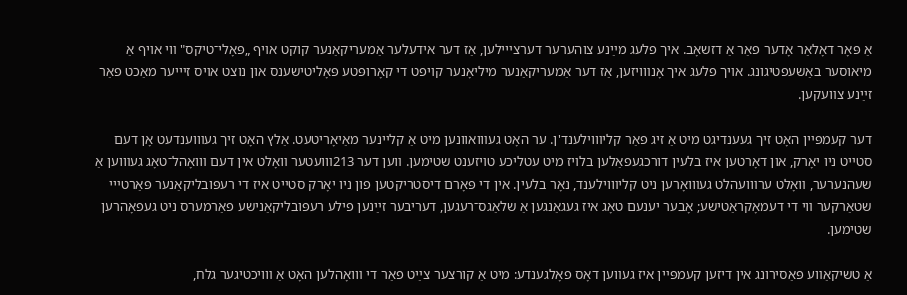אַ פּאָר דאָלאַר אָדער פאַר אַ דזשאָב. איך פלעג מײַנע צוהערער דערצײילען, אַז דער אידעלער אַמעריקאַנער קוקט אױף „פּאָלי־טיקס" װי אױף אַ מיאוסער באַשעפטיגונג. אױך פלעג איך אָנװויזען, אַז דער אַמעריקאַנער מיליאָנער קױפט די קאָרופּטע פּאָליטישענס און נוצט אױס זײיער מאַכט פאַר זײַנע צװעקען.

דער קעמפּײן האָט זיך געענדיגט מיט אַ זיג פאַר קליװוילענד'ן. ער האָט געװואוונען מיט אַ קלײנער מאַיאָריטעט. אַלץ האָט זיך געװוענדעט אָן דעם סטײט ניו יאָרק, און דאָרטען איז בלעין דורכגעפאַלען בלױז מיט עטליכע טױזענט שטימען. װען דער 213װועטער װאָלט אין דעם װואָהל־טאָג געװוען אַ שעהנערער, װאָלט ערװועהלט געװואָרען ניט קליװוילענד, נאָר בלעין. אין די פּאָרם דיסטריקטען פון ניו יאָרק סטײט איז די רעפּובליקאַנער פּאַרטײי שטאַרקער װי די דעמאָקראַטישע; אָבער יענעם טאָג איז געגאַנגען אַ שלאַגס־רעגען, דעריבער זײַנען פילע רעפּובליקאַנישע פאַרמערס ניט געפאָהרען שטימען.

אַ טשיקאַװע פּאַסירונג אין דיזען קעמפּײן איז געװען דאָס פאָלגענדע: מיט אַ קורצער צײַט פאַר די װואָהלען האָט אַ װויכטיגער גלח,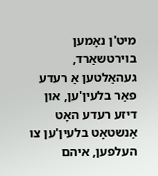מיט'ן נאָמען בױרטשאַרד, געהאַלטען אַ רעדע פאַר בלעין'ען, און דיזע רעדע האָט אַנשטאָט בלעין'ען צו העלפען, איהם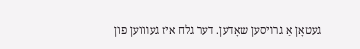געטאָן אַ גרױסען שאָדען. דער גלח איז געװוען פון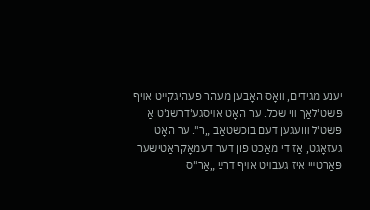יענע מגידים, װאָס האָבען מעהר פעהיגקײט אױף פּשט'לאַך װי שכל. ער האָט אױסגע'דרשנ'ט אַ פּשט'ל װועגען דעם בוכשטאַב „ר". ער האָט געזאָגט, אַז די מאַכט פון דער דעמאָקראַטישער פּאַרטײי איז געבױט אױף דרײַ „אַר"ס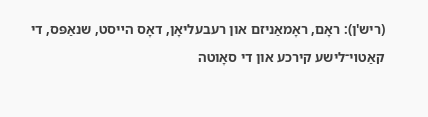(ריש'ן): ראָם, ראָמאַניזם און רעבעליאָן, דאָס הײסט, שנאַפּס, די קאַטױ־לישע קירכע און די סאָוטה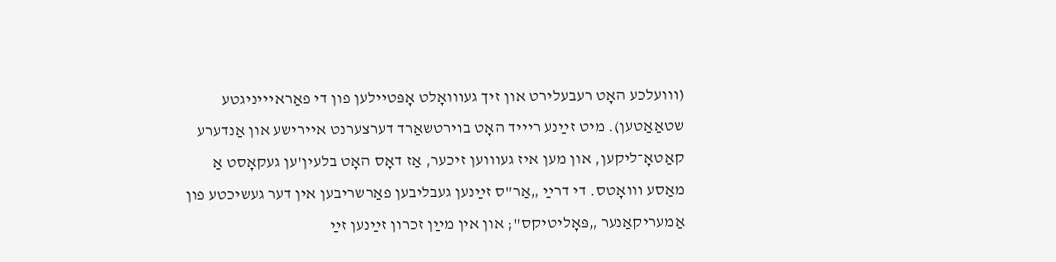(װועלכע האָט רעבעלירט און זיך געװואָלט אָפּטײלען פון די פאַראײיניגטע שטאַאַטען). מיט זײַנע רײיד האָט בױרטשאַרד דערצערנט אײרישע און אַנדערע קאַטאָ־ליקען, און מען איז געװוען זיכער, אַז דאָס האָט בלעין'ען געקאָסט אַ מאַסע װואָטס. די דרײַ „אַר"ס זײַנען געבליבען פאַרשריבען אין דער געשיכטע פון אַמעריקאַנער „פּאָליטיקס"; און אין מײַן זכרון זײַנען זײַ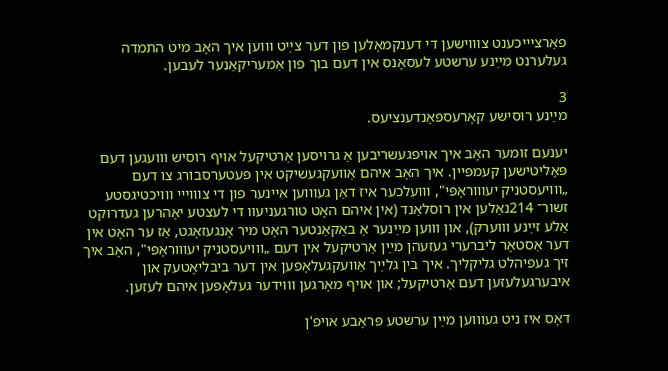פאַרצײיכענט צװוישען די דענקמאָלען פון דער צײַט װוען איך האָב מיט התמדה געלערנט מײַנע ערשטע לעסאָנס אין דעם בוך פון אַמעריקאַנער לעבען.

3
מײַנע רוסישע קאָרעספּאָנדענציעס.

יענעם זומער האָב איך אױפגעשריבען אַ גרױסען אַרטיקעל אױף רוסיש װועגען דעם פּאָליטישען קעמפּײן. איך האָב איהם אַװעקגעשיקט אין פּעטערסבורג צו דעם „װויעסטניק יעװוראָפּי", װועלכער איז דאַן געװוען אײנער פון די צװוײי װויכטיגסטע זשור־ 214נאַלען אין רוסלאַנד (אין איהם האָט טורגעניעװ די לעצטע יאָהרען געדרוקט אַלע זײַנע װוערק), און װוען מײַנער אַ באַקאַנטער האָט מיר אָנגעזאָגט, אַז ער האָט אין דער אַסטאָר ליברערי געזעהן מײַן אַרטיקעל אין דעם „װויעסטניק יעװוראָפּי", האָב איך זיך געפיהלט גליקליך. איך בין גלײַך אַװעקגעלאָפען אין דער ביבליאָטעק און איבערגעלעזען דעם אַרטיקעל; און אױף מאָרגען װוידער געלאָפען איהם לעזען.

דאָס איז ניט געװוען מײַן ערשטע פּראָבע אױפ'ן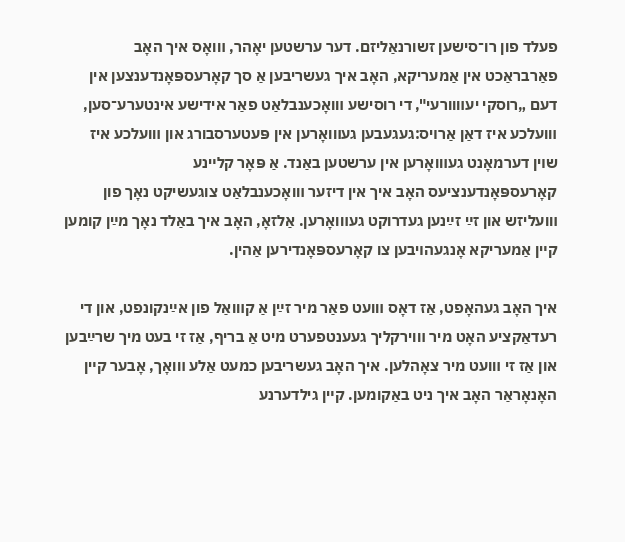פעלד פון רו־סישען זשורנאַליזם. דער ערשטען יאָהר, װואָס איך האָב פאַרבראַכט אין אַמעריקא, האָב איך געשריבען אַ סך קאָרעספּאָנדענצען אין דעם „רוסקי יעװוורעי", די רוסישע װואָכענבלאַט פאַר אידישע אינטערע־סען, װועלכע איז דאַן אַרױס:געגעבען געװואָרען אין פּעטערסבורג און װועלכע איז שױן דערמאָנט געװואָרען אין ערשטען באַנד. אַ פּאָר קלײנע קאָרעספּאָנדענציעס האָב איך אין דיזער װואָכענבלאַט צוגעשיקט נאָך פון װועליזש און זײַ זײַנען געדרוקט געװואָרען. אַלזאָ, האָב איך באַלד נאָך מײַן קומען קײן אַמעריקא אָנגעהױבען צו קאָרעספּאָנדירען אַהין.

איך האָב געהאָפט, אַז דאָס װועט פאַר מיר זײַן אַ קװואַל פון אײַנקונפט, און די רעדאַקציע האָט מיר װוירקליך געענטפערט מיט אַ בריף, אַז זי בעט מיך שרײַבען און אַז זי װועט מיר צאָהלען. איך האָב געשריבען כמעט אַלע װואָך, אָבער קײן האָנאָראַר האָב איך ניט באַקומען. קײן גילדערנע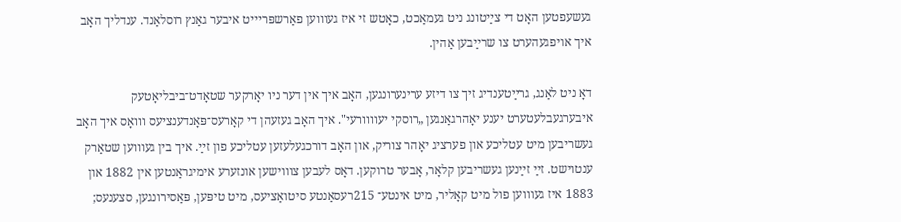געשעפטען האָט די צײַטונג ניט געמאַכט, כאָטש זי איז געװוען פאַרשפּרײיט איבער גאַנץ רוסלאַנד. ענדליך האָב איך אױפגעהערט צו שרײַבען אַהין.

דאָ ניט לאַנג, גרײַטענדיג זיך צו דיזע ערינערונגען, האָב איך אין דער ניו יאָרקער שטאָדט־ביבליאָטעק איבערגעבלעטערט יענע יאָהרגאַנגען „רוסקי יעװוורעי". איך האָב געזעהן די קאָרעס־פּאָנדענציעס װואָס איך האָב געשריבען מיט עטליכע און פערציג יאָהר צוריק, און האָב דורכגעלעזען עטליכע פון זײַ. איך בין געװוען שטאַרק ענטוישט. זײַ זײַנען געשריבען קלאָר, אָבער טרוקען. דאָס לעבען צװוישען אונזערע אימיגראַנטען אין 1882 און 1883 איז געװוען פול מיט קאָליר, מיט אינטע־ 215רעסאַנטע סיטואַציעס, מיט טיפּען, פּאַסירונגען, סצענעס;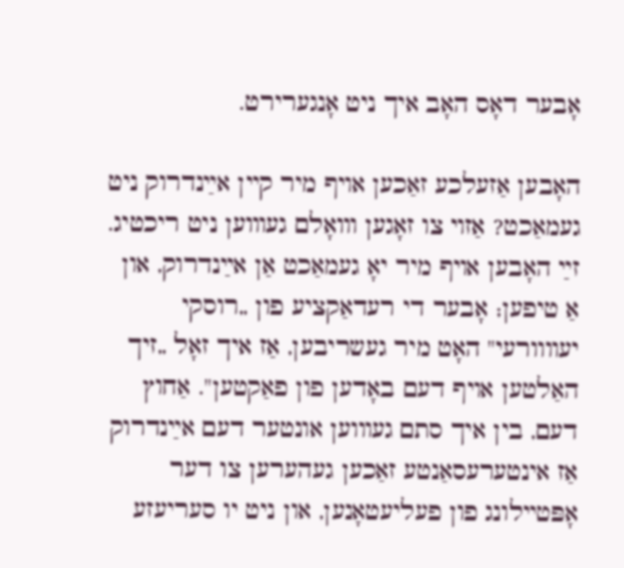אָבער דאָס האָב איך ניט אָנגערירט.

האָבען אַזעלכע זאַכען אױף מיר קײן אײַנדרוק ניט געמאַכט? אַזױ צו זאָגען װואָלם געװוען ניט ריכטיג. זײַ האָבען אױף מיר יאָ געמאַכט אַן אײַנדרוק, און אַ טיפען; אָבער די רעדאַקציע פון „רוסקי יעװוורעי" האָט מיר געשריבען, אַז איך זאָל „זיך האַלטען אױף דעם באָדען פון פאַקטען". אַחוץ דעם, בין איך סתם געװוען אונטער דעם אײַנדרוק אַז אינטערעסאַנטע זאַכען געהערען צו דער אָפּטײלונג פון פעליעטאָנען, און ניט יו סעריעזע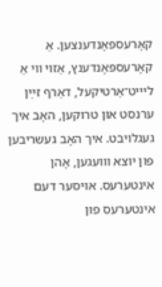קאָרעספּאָנדענצען. אַ קאָרעספּאָנדענץ, אַזױ װי אַ לײיט־אַרטיקעל, דאַרף זײַן ערנסט און טרוקען, האָב איך געגלױבט. איך האָב געשריבען פון יוצא װועגען, אָהן אינטערעס. אױסער דעם אינטערעס פון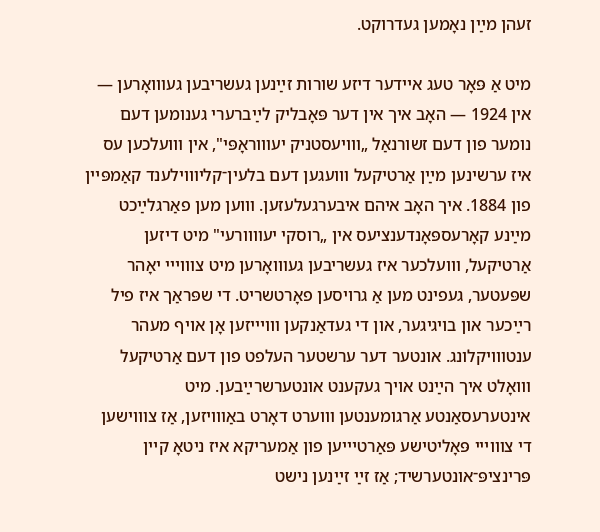זעהן מײַן נאָמען געדרוקט.

מיט אַ פּאָר טעג אײדער דיזע שורות זײַנען געשריבען געװואָרען — אין 1924 — האָב איך אין דער פּאָבליק לײַברערי גענומען דעם נומער פון דעם זשורנאַל „װויעסטניק יעװוראָפּי", אין װועלכען עס איז ערשינען מײַן אַרטיקעל װועגען דעם בלעין־קליװוילענד קאַמפּײן פון 1884. איך האָב איהם איבערגעלעזען. װוען מען פאַרגלײַכט מײַנע קאָרעספּאָנדענציעס אין „רוסקי יעװוורעי" מיט דיזען אַרטיקעל, װועלכער איז געשריבען געװואָרען מיט צװוײי יאָהר שפּעטער, געפינט מען אַ גרױסען פאָרטשריט. די שפּראַך איז פיל רײַכער און בױגיגער, און די געדאַנקען װוײיזען אָן אױף מעהר ענטװויקלונג. אונטער דער ערשטער העלפט פון דעם אַרטיקעל װואָלט איך הײַנט אױך געקענט אונטערשרײַבען. מיט אינטערעסאַנטע אַרגומענטען װוערט דאָרט באַװויזען, אַז צװוישען די צװוײי פּאָליטישע פּאַרטײיען פון אַמעריקא איז ניטאָ קײן פּרינציפּ־אונטערשיד; אַז זײַ זײַנען נישט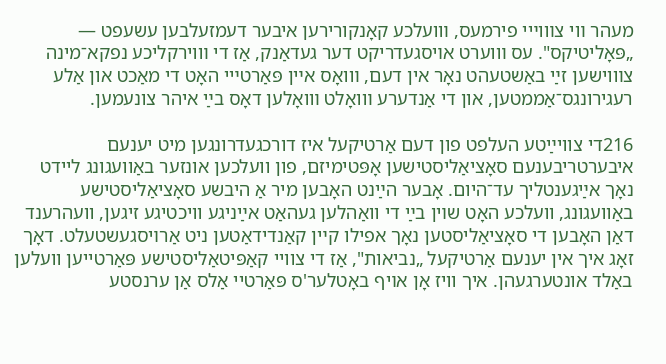מעהר װי צװוײי פירמעס, װועלכע קאָנקורירען איבער דעמזעלבען עשעפט — „פּאָליטיקס". עס װוערט אױסגעדריקט דער געדאַנק, אַז די װוירקליכע נפקא־מינה צװוישען זײַ באַשטעהט נאָר אין דעם, װואָס אײן פּאַרטײי האָט די מאַכט און אַלע רעגירונגס־אַממטען, און די אַנדערע װואָלט װואָלען דאָס בײַ איהר צונעמען.

216די צוויײַטע העלפט פון דעם אַרטיקעל איז דורכגעדרונגען מיט יענעם איבערטריבענעם סאָציאַליסטישען אָפּטימיזם, פון וועלכען אונזער באַוועגונג ליידט נאָך אײַגענטליך עד־היום. אָבער הײַנט האָבען מיר אַ היבשע סאָציאַליסטישע באַוועגונג, וועלכע האָט שױן בײַ די וואַהלען געהאַט אײַניגע וויכטיגע זיגען, וועהרענד דאַן האָבען די סאָציאַליסטען נאָך אפילו קײן קאַנדידאַטען ניט אַרױסגעשטעלט. דאָך זאָג איך אין יענעם אַרטיקעל „נביאות", אַז די צוויי קאַפּיטאַליסטישע פּאַרטייען וועלען באַלד אונטערגעהן. איך וויז אָן אױף באָטלער'ס פּאַרטיי אַלס אַן ערנסטע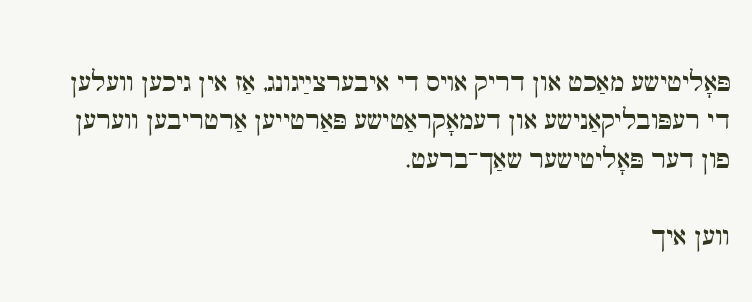פּאָליטישע מאַכט און דריק אױס די איבערצײַגונג, אַז אין גיכען וועלען די רעפּובליקאַנישע און דעמאָקראַטישע פּאַרטייען אַרטריבען ווערען פון דער פּאָליטישער שאַך־ברעט.

ווען איך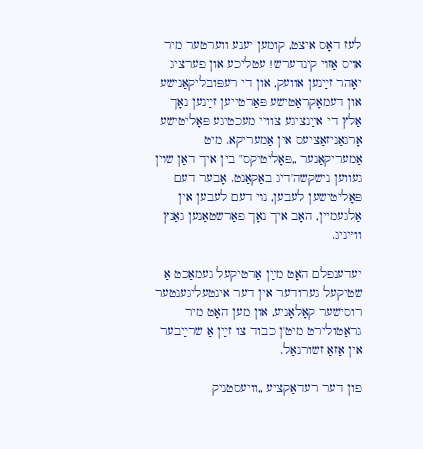לעז דאָס איצט, קומען יענע ווערטער מיר אױס אַזױ קינדערש! עטליכע און פערציג יאָהר זײַנען אוועק, און די רעפּובליקאַנישע און דעמאָקראַטישע פּאַרטייען זײַנען נאָך אַלץ די אײַנציגע צוויי מעכטיגע פּאָליטישע אָרגאַניזאַציעס אין אַמעריקא. מיט אַמעריקאַנער „פּאָליטיקס" בין איך דאַן שױן געווען נישקשה'דיג באַקאַנט. אָבער דעם פּאָליטישען לעבען, נױ דעם לעבען אין אַלגעמיין, האָב איך נאָך פאַרשטאַנען גאַנץ וויּיניג.

יעדענפלם האָט מײַן אַרטיקעל געמאַכט אַ שטיקעל גערודער אין דער אינטעליגענטער רוסישער קאָלאָניע, און מען האָט מיר גראַטולירט מיט'ן כבוד צו זײַן אַ שרײַבער אין אַזאַ זשורנאַל.

פון דער רעדאַקציע „וויעסטניק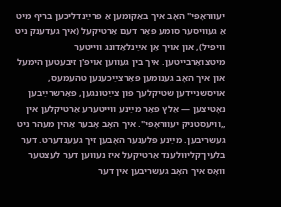יעוורּאָפּי" האָב איך באַקומען אַ פרײַנדליכען בריף מיט אַ געוויסער סומע פּאַר דעם אַרטיקעל (איך געדענק ניט וויפיל), און אױך אַן אײַנלאַדונג וויּיטער מיטצואַרבייטען. איך בין געווען אױפ'ן זיבעטען הימעל און איך האָב גענומען פאַרצײַכענען טהעמעס, אױסשניידען שטיקלעך פון צײַטונגען, פאַרשרײַבען נאָטיצען — אַלץ פאַר מײַנע וויּיטערע אַרטיקלען אין „וויעסטניק יעוורּאָפּי". איך האָב אָבער אַהין מעהר ניט געשריבען. מײַנע פּלענער האָבען זיך געענדערט. דער בלעין־קליּוּוּלענד אַרטיקעל איז נעוּוּען דער לעצטער וואָס איך האָב געשריבען אין דער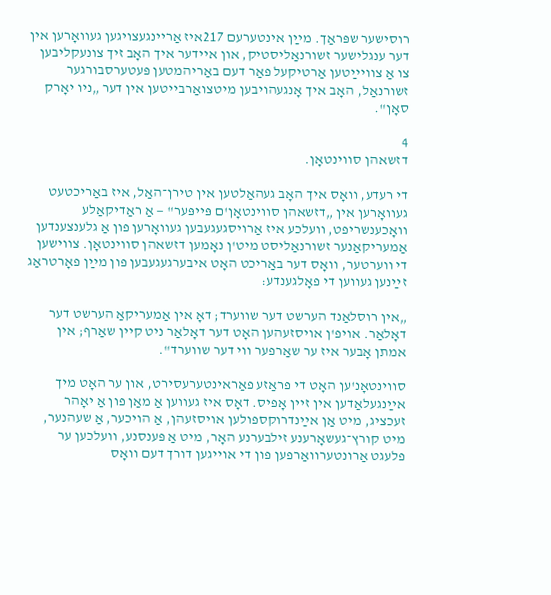רוסישער שפּראַך. מײַן אינטערעם 217איז אַריינגעצויגען געוואָרען אין דער ענגלישער זשורנאַליסטיק, און איידער איך האָב זיך צונעקליבען צו אַ צוויײַטען אַרטיקעל פאַר דעם באַריהמטען פּעטערסבורגער זשורנאַל, האָב איך אָנגעהױבען מיטצואַרבייטען אין דער „ניו יאָרק סאָן".

4
דזשאהן סווינטאָן.

די רעדע, וואָס איך האָב געהאַלטען אין טירן־האַל, איז באַריכטעט געוואָרען אין „דזשאהן סווינטאָן'ם פּייפּער" — אַ ראַדיקאַלע וואָכענשריפט, וועלכע איז אַרױסגעגעבען געוואָרען פון אַ גלענצענדען אַמעריקאַנער זשורנאַליסט מיט'ן נאָמען דזשאהן סווינטאָן. צווישען די ווערטער, וואָס דער באַריכט האָט איבערגעגעבען פון מײַן פאָרטראַג זײַנען געווען די פאָלגענדע:

„אין רוסלאַנד הערשט דער שווערד; דאָ אין אַמעריקאַ הערשט דער דאָלאַר. אױפ'ן אױסזעהען האָט דער דאָלאַר ניט קײן שאַרף; אין אמתן אָבער איז ער שאַרפער ווי דער שווערד".

סווינטאָנ'ען האָט די פראַזע פאַראינטערעסירט, און ער האָט מיך אײַנגעלאַדען אין זײן אָפיס. דאָס איז געווען אַ מאַן פון אַ יאָהר זעכציג, מיט אַן אײַנדרוקספולען אױסזעהן, אַ הױכער, אַ שעהנער, מיט קורץ־געשאָרענע זילבערנע האָר, מיט אַ פּענסנע, וועלכען ער פלעגט אַרונטערוואַרפען פון די אױיגען דורך דעם וואָס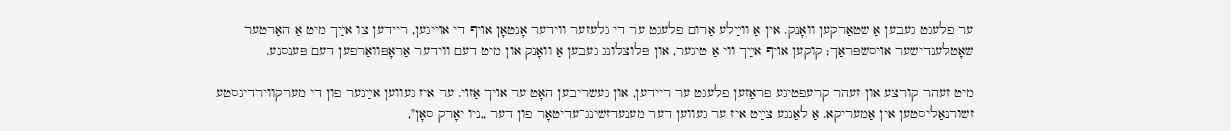ער פלעגט געבען אַ שטאַרקען וואָנק. אין אַ ווײַלע אַרום פלעגט ער די גלעזער ווידער אָנטאָן אױף די אױיגען, ריידען צו אײַך מיט אַ האַרטער שאָטלענדישער אױסשפּראַך; קוקען אױף אײַך ווי אַ טיגער, און פּלוצלונג געבען אַ וואָנק און מיט דעם ווידער אַראָפּוואַרפען דעם פּענסנע.

מיט זעהר קורצע און זעהר קרעפטיגע פראַזען פלעגט ער ריידען, און געשריבען האָט ער אױך אַזױ. ער איז געווען אײַנער פון די מערקווירדיגסטע זשורנאַליסטען אין אַמעריקא. אַ לאַנגע צײַט איז ער געווען דער מענעדזשינג־עדיטאָר פון דער „ניו יאָרק סאָן",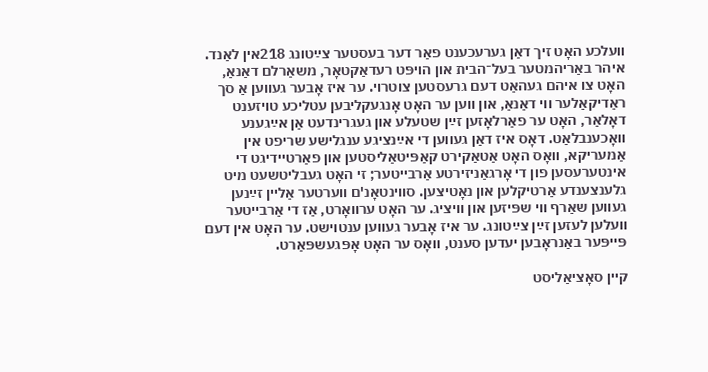וועלכע האָט זיך דאַן גערעכענט פאַר דער בעסטער צײַטונג 218אין לאַנד. איהר באַריהמטער בעל־הבית און הױפּט רעדאַקטאָר, משאַרלם דאַנאַ, האָט צו איהם געהאַט דעם גרעסטען צוטרױ. ער איז אָבער געווען אַ סך ראַדיקאַלער ווי דאַנאַ, און ווען ער האָט אָנגעקליבען עטליכע טױזענט דאָלאַר, האָט ער פאַרלאָזען זײַן שטעלע און געגרינדעט אַן אײַגענע וואָכענבלאַט. דאָס איז דאַן געווען די אײַנציגע ענגלישע שריפט אין אַמעריקא, וואָס האָט אַטאַקירט קאַפּיטאַליסטען און פאַרטיידיגט די אינטערעסען פון די אָרגאַניזירטע אַרבייטער; זי האָט געבליטשעט מיט גלענצענדע אַרטיקלען און נאָטיצען. סווינטאָנ'ם ווערטער אַלײן זײַנען געווען שאַרף ווי שפּיזען און וויציג. ער האָט ערוואָרט, אַז די אַרבייטער וועלען לעזען זײַן צײַטונג. ער איז אָבער געווען ענטוישט. ער האָט אין דעם פּייפּער באַנראָבען יעדען סענט, וואָס ער האָט אָפּגעשפּאַרט.

קײן סאָציאַליסט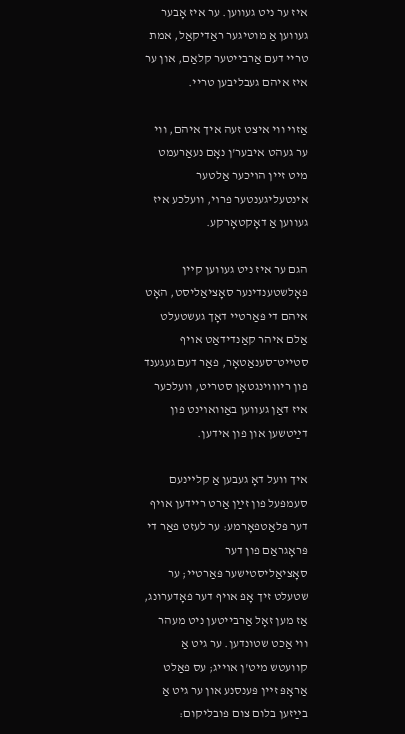איז ער ניט געווען. ער איז אָבער געווען אַ מוטיגער ראַדיקאַל, אמת טריי דעם אַרבייטער קלאַם, און ער איז איהם געבליבען טריי.

אַזױ ווי איצט זעה איך איהם, ווי ער געהט איבער'ן נאָם נעאַרעמט מיט זײן הױכער אַלטער אינטעליגענטער פרױ, וועלכע איז געווען אַ דאָקטאָרקע.

הגם ער איז ניט געווען קײן פאָלשטענדינער סאָציאַליסט, האָט איהם די פּאַרטיי דאָך געשטעלט אַלם איהר קאַנדידאַט אױף סטייט־סענאַטאָר, פאַר דעם געגענד פון ריוווינגטאָן סטריט, וועלכער איז דאַן געווען באַוואױנט פון דײַטשען און פון אידען.

איך וועל דאָ געבען אַ קלײנעם סעמפּעל פון זײַן אַרט ריידען אױף דער פּלאַטפאָרמע: ער לעזט פאַר די פּראָגראַם פון דער סאָציאַליסטישער פּאַרטיי; ער שטעלט זיך אָפּ אױף דער פאָדערונג, אַז מען זאָל אַרבייטען ניט מעהר ווי אַכט שטונדען. ער גיט אַ קוועטש מיט'ן אױיג; עס פאַלט אַראָפּ זײן פּענסנע און ער גיט אַ בײַזען בלום צום פּובליקום: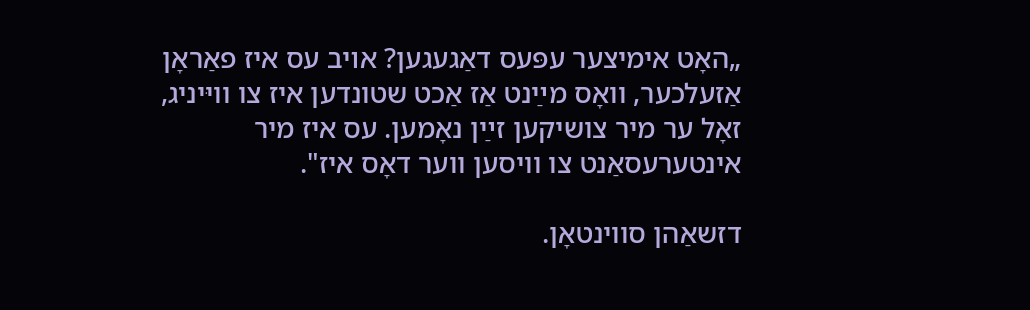„האָט אימיצער עפּעס דאַגעגען? אױב עס איז פאַראָן אַזעלכער, וואָס מײַנט אַז אַכט שטונדען איז צו וויּיניג, זאָל ער מיר צושיקען זײַן נאָמען. עס איז מיר אינטערעסאַנט צו וויסען ווער דאָס איז".

דזשאַהן סווינטאָן.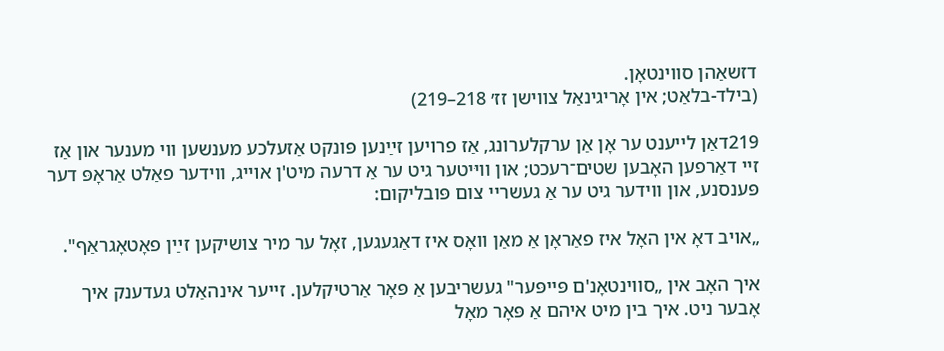דזשאַהן סווינטאָן.
(בילד-בלאַט; אין אָריגינאַל צװישן זז׳ 218–219)

219דאַן לייענט ער אָן אַן ערקלערונג, אַז פרױען זײַנען פּונקט אַזעלכע מענשען ווי מענער און אַז זיי דאַרפען האָבען שטים־רעכט; און וויּיטער גיט ער אַ דרעה מיט'ן אױיג, ווידער פאַלט אַראָפּ דער פּענסנע, און ווידער גיט ער אַ געשריי צום פּובליקום:

„אױב דאָ אין האָל איז פאַראָן אַ מאַן וואָס איז דאַגעגען, זאָל ער מיר צושיקען זײַן פאָטאָגראַף".

איך האָב אין „סווינטאָנ'ם פּייפּער" געשריבען אַ פּאָר אַרטיקלען. זייער אינהאַלט געדענק איך אָבער ניט. איך בין מיט איהם אַ פּאָר מאָל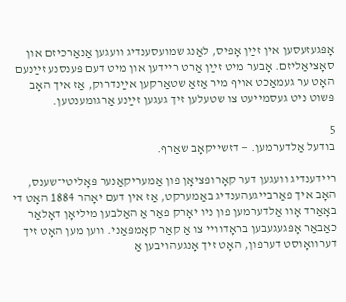אָפּגעזעסען אין זײַן אָפיס, לאַנג שמועסענדיג וועגען אַנאַרכיזם און סאָציאַליזם. אָבער מיט זײַן אַרט ריידען און מיט דעם פּענסנע זײַנעם האָט ער געמאַכט אױף מיר אַזאַ שטאַרקען אײַנדרוק, אַז איך האָב פּשוט ניט געסמייעט צו שטעלען זיך געגען זײַנע אַרגומענטען.

5
בודעל אַלדערמען. — דזשייקאָב שאַרף.

ריידענדיג וועגען דער קאָרופּציאָן פון אַמעריקאַנער פּאָליטי־שענס, האָב איך פאַרבייגעהענדיג באַמערקט, אַז אין דעם יאָהר 1884 האָט די באָאַרד אָװ אַלדערמען פון ניו יאָרק פאַר אַ האַלבען מיליאָן דאָלאַר כאַבאַר אָפּגעגעבען בראָדוויי צו אַ קאַר קאָמפּאַני. ווען מען האָט זיך דערוואָוסט דערפון, האָט זיך אָנגעהױבען אַ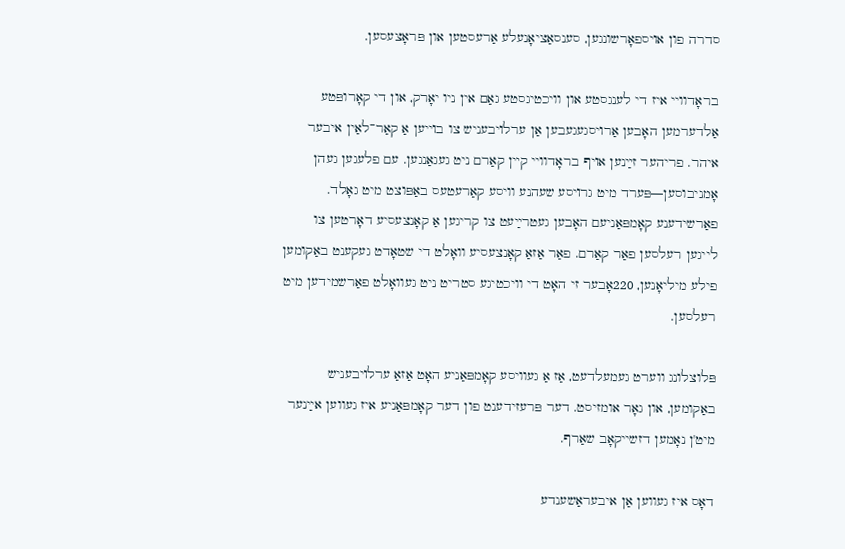סדרה פון אױספאָרשונגען, סענסאַציאָנעלע אַרעסטען און פּראָצעסען.

בראָדוויי איז די לענגסטע און וויכטיגסטע גאַם אין ניו יאָרק, און די קאָרופּטע אַלדערמען האָבען אַרױסגעגעבען אַן ערלױבעניש צו בױיען אַ קאַר־לאַין איבער איהר. פריהער זײַנען אױף בראָדוויי קײן קאַרם ניט געגאַנגען. עם פלעגען געהן אָמניבוסען—פּערד מיט גרױסע שעהנע וויסע קאַרעטעס באַפּוצט מיט גאָלד. פאַרשידענע קאָמפּאַניעם האָבען געטרײַעט צו קריגען אַ קאָנצעסיע דאָרטען צו לייגען רעלסען פאַר קאַרם. פאַר אַזאַ קאָנצעסיע וואָלט די שטאָדט געקענט באַקומען פילע מיליאָנען, 220אָבער זי האָט די וויכטיגע סטריט ניט געוואָלט פאַרשמידען מיט רעלסען.

פּלוצלונג ווערט געמעלדעט, אַז אַ געוויסע קאָמפּאַניע האָט אַזאַ ערלױבעניש באַקומען, און גאָר אומזיסט. דער פּרעזידענט פון דער קאָמפּאַניע איז געווען אײַנער מיט'ן נאָמען דזשייקאָב שאַרף.

דאָס איז געווען אַן איבעראַשענדע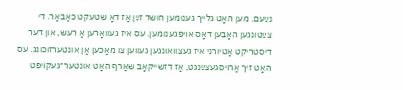נײַעם. מען האָט גלייך גענומען חושד זײַן אַז דאָ שטעקט כאַבאַר. די צײַטונגען האָבען דאָס אױפגענומען. עס איז געוואָרען אַ רעש, און דער דיסטריקט אַטיורני איז געצוואונגען געווען צו מאַכען אַן אונטערזוכונג. עס האָט זיך אַרױסגעצײַנגט, אַז דזשייקאָב שאַרף האָט אונטער־געקױפט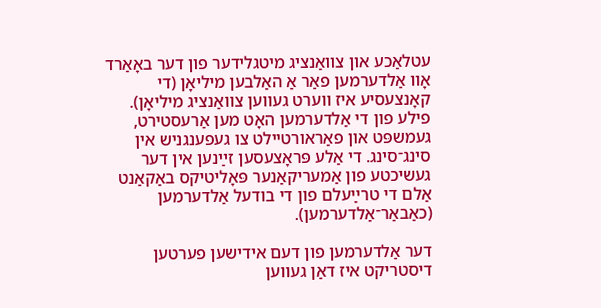עטלאַכע און צוואַנציג מיטגלידער פון דער באָאַרד אָװ אַלדערמען פאַר אַ האַלבען מיליאָן (די קאָנצעסיע איז ווערט געווען צוואַנציג מיליאָן). פילע פון די אַלדערמען האָט מען אַרעסטירט, געמשפּט און פאַראורטיילט צו געפענגניש אין סינג־סינג. די אַלע פּראָצעסען זײַנען אין דער געשיכטע פון אַמעריקאַנער פּאָליטיקס באַקאַנט אַלם די טרײַעלם פון די בודעל אַלדערמען (כאַבאַר־אַלדערמען).

דער אַלדערמען פון דעם אידישען פערטען דיסטריקט איז דאַן געווען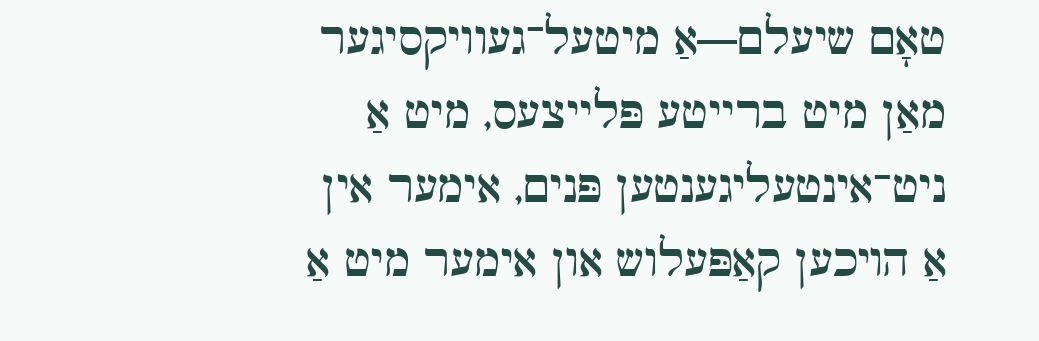טאָם שיעלם—אַ מיטעל־געוויקסיגער מאַן מיט ברייטע פּלייצעס, מיט אַ ניט־אינטעליגענטען פּנים, אימער אין אַ הױכען קאַפּעלוש און אימער מיט אַ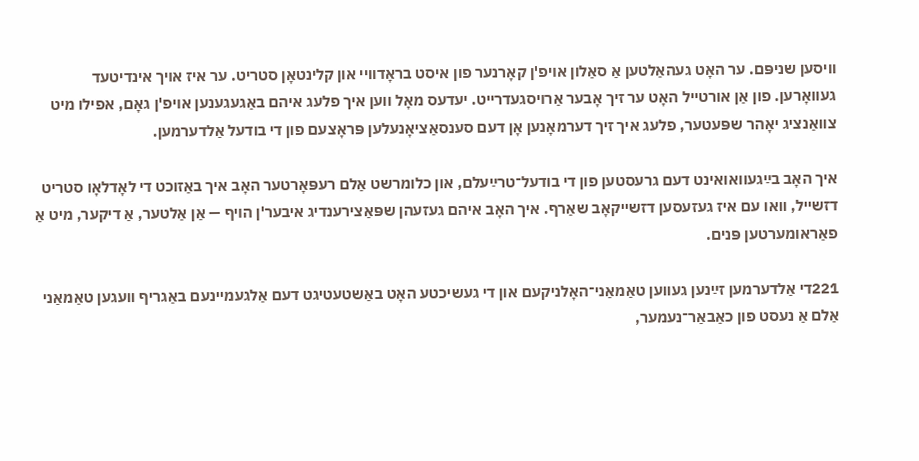וויסען שניפּם. ער האָט געהאַלטען אַ סאַלון אױפ'ן קאָרנער פון איסט בראָדוויי און קלינטאָן סטריט. ער איז אױך אינדיטעד געוואָרען. פון אַן אורטייל האָט ער זיך אָבער אַרױסגעדרייט. יעדעס מאָל ווען איך פלעג איהם באַגעגענען אױפ'ן גאָם, אפילו מיט צוואַנציג יאָהר שפּעטער, פלעג איך זיך דערמאָנען אָן דעם סענסאַציאָנעלען פּראָצעם פון די בודעל אַלדערמען.

איך האָב בײַגעוואואינט דעם גרעסטען פון די בודעל־טרײַעלם, און כלומרשט אַלם רעפּאָרטער האָב איך באַזוכט די לאָדלאָו סטריט דזשייל, וואו עם איז געזעסען דזשייקאָב שאַרף. איך האָב איהם געזעהן שפּאַצירענדיג איבער'ן הױף — אַן אַלטער, אַ דיקער, מיט אַ פאַראומערטען פּנים.

221די אַלדערמען זײַנען געווען טאַמאַני־האָלניקעם און די געשיכטע האָט באַשטעטיגט דעם אַלגעמיינעם באַגריף וועגען טאַמאַני אַלם אַ נעסט פון כאַבאַר־נעמער,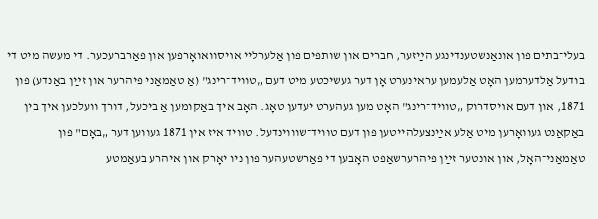בעלי־בתים פון אונאַנשטענדינגע הײַזער, חברים און שותפים פון אַלערליי אױסוואואָרפען און פאַרברעכער. די מעשה מיט די בודעל אַלדערמען האָט אַלעמען עראינערט אָן דער געשיכטע מיט דעם „טוויד־רינג" (אַ טאַמאַני פיהרער און זײַן באַנדע) פון 1871, און דעם אױסדרוק „טוויד־רינג" האָט מען געהערט יעדען טאָג. האָב איך באַקומען אַ ביכעל, דורך וועלכען איך בין באַקאַנט געוואָרען מיט אַלע אײַנצעלהייטען פון דעם טוויד־שוווינדעל. טוויד איז אין 1871 געווען דער „באָם" פון טאַמאַני־האָל, און אונטער זײַן פיהרערשאַפט האָבען די פאַרשטעהער פון ניו יאָרק און איהרע בעאַמטע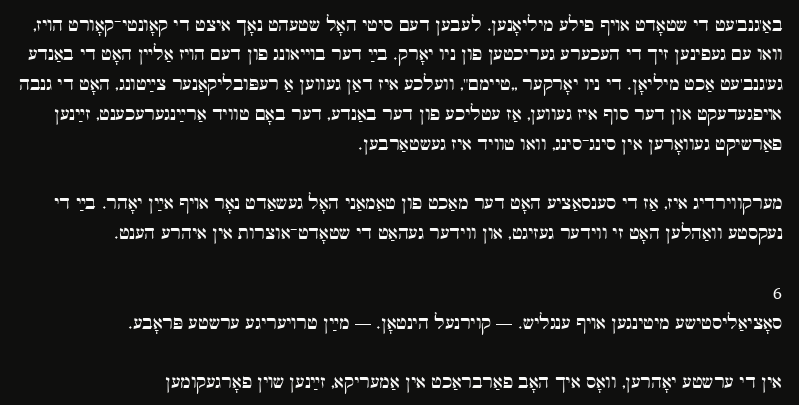באַ'גנב'עט די שטאָדט אױף פילע מיליאָנען. לעבען דעם סיטי האָל שטעהט נאָך איצט די קאָונטי־קאָורט הױז, וואו עם געפינען זיך די העכערע געריכטען פון ניו יאָרק. בײַ דער בױיאונג פון דעם הױז אַלײן האָט די באַנדע גע'גנב'עט אַכט מיליאָן. די ניו יאָרקער „טיימם", וועלכע איז דאַן געווען אַ רעפּובליקאַנער צײַטונג, האָט די גנבה אױפגעדעקט און דער סוף איז געווען, אַז עטליכע פון דער באַנדע, דער באָם טוויד אַרײַנגערעכענט, זײַנען פאַרשיקט געוואָרען אין סינג־סינג, וואו טוויד איז געשטאַרבען.

מערקווירדיג איז, אַז די סענסאַציע האָט דער מאַכט פון טאַמאַני האָל געשאַדט נאָר אױף אײַן יאָהר. בײַ די נעקסטע וואַהלען האָט זי ווידער געזיגט, און ווידער געהאַט די שטאָדט־אוצרות אין איהרע הענט.

6
סאָציאַליסטישע מיטינגען אױף ענגליש. — קוירנעל הינטאָן. — מײַן טרױעריגע ערשטע פּראָבע.

אין די ערשטע יאָהרען, וואָס איך האָב פאַרבראַכט אין אַמעריקא, זײַנען שױן פאָרגעקומען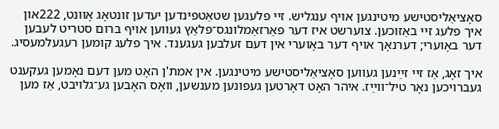סאָציאַליסטישע מיטינגען אױף ענגליש. זיי פלעגען שטאַטפינדען יעדען זונטאָג אָוונט, 222און איך פלעג זיי באַזוכען. צוערשט איז דער פאַרזאַמלונגס־פּלאַץ געווען אױף ברום סטריט לעבען דער באָוערי; דערנאָך אױף דער באָוערי אין דעם זעלבען געגענד. איך פלעג קומען רעגעלמעסיג.

איך זאָג, אַז זיי זײַנען געווען סאָציאַליסטישע מיטינגען. אין אמת'ן האָט מען דעם נאָמען געקענט געברױכען נאָר טיל־ווײַז. איהר האָט דאָרטען געפונען מענשען, וואָס האָבען גע־גלױבט, אַז מען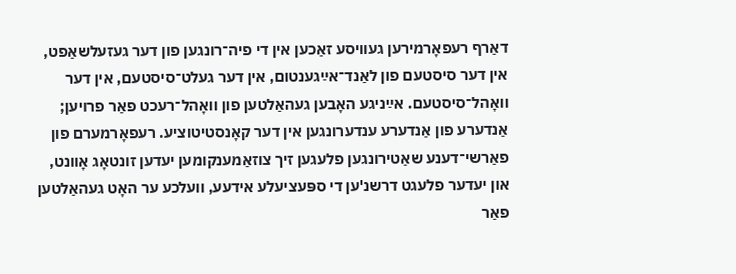דאַרף רעפאָרמירען געוויסע זאַכען אין די פיה־רונגען פון דער געזעלשאַפט, אין דער סיסטעם פון לאַנד־אײַגענטום, אין דער געלט־סיסטעם, אין דער וואָהל־סיסטעם. אײַניגע האָבען געהאַלטען פון וואָהל־רעכט פאַר פרױען; אַנדערע פון אַנדערע ענדערונגען אין דער קאָנסטיטוציע. רעפאָרמערם פון פאַרשי־דענע שאַטירונגען פלעגען זיך צוזאַמענקומען יעדען זונטאָג אָוונט, און יעדער פלעגט דרשנ'ען די ספּעציעלע אידעע, וועלכע ער האָט געהאַלטען פאַר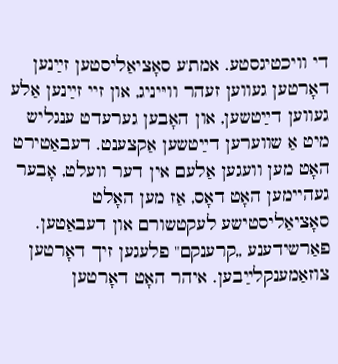די וויכטיגסטע. אמת'ע סאָציאַליסטען זײַנען דאָרטען געווען זעהר וויּיניג, און זיי זײַנען אַלע געווען דײַטשען, און האָבען גערעדט ענגליש מיט אַ שווערען דײַטשען אַקצענט. דעבאַטירט האָט מען וועגען אַלעם אין דער וועלט, אָבער געהיימען האָט דאָס, אַז מען האָלט סאָציאַליסטישע לעקטשורם און דעבאַטען. פאַרשידענע „קרענקם" פלעגען זיך דאָרטען צוזאַמענקלײַבען. איהר האָט דאָרטען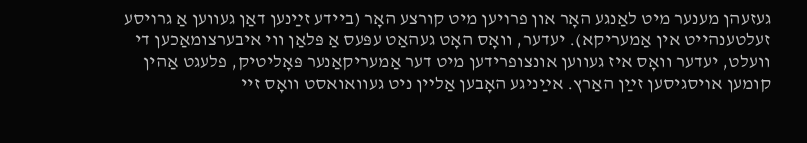געזעהן מענער מיט לאַנגע האָר און פרױען מיט קורצע האָר (ביידע זײַנען דאַן געווען אַ גרױסע זעלטענהייט אין אַמעריקא). יעדער, וואָס האָט געהאַט עפּעס אַ פּלאַן ווי איבערצומאַכען די וועלט, יעדער וואָס איז געווען אונצופרידען מיט דער אַמעריקאַנער פּאָליטיק, פלעגט אַהין קומען אױסגיסען זײַן האַרץ. אײַניגע האָבען אַלײן ניט געוואואסט וואָס זיי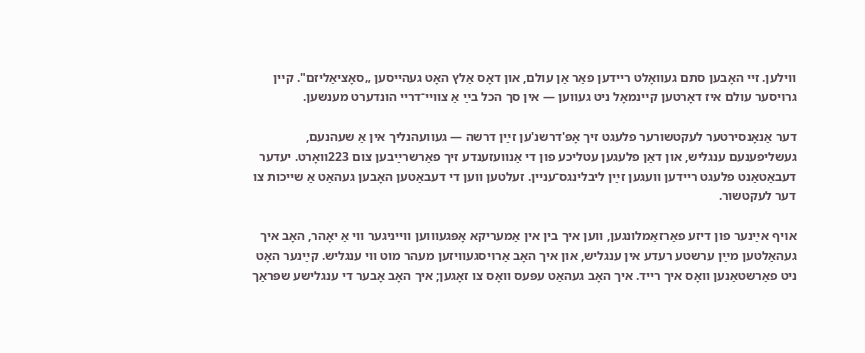ווילען. זיי האָבען סתם געוואָלט ריידען פאַר אַן עולם, און דאָס אַלץ האָט געהייסען „סאָציאַליזם". קײן גרױסער עולם איז דאָרטען קײנמאָל ניט געווען — אין סך הכל בײַ אַ צוויי־דריי הונדערט מענשען.

דער אַנאָנסירטער לעקטשורער פלעגט זיך אָפּ'דרשנ'ען זײַן דרשה — געוועהנליך אין אַ שעהנעם, געשליפענעם ענגליש, און דאַן פלעגען עטליכע פון די אַנוועזענדע זיך פאַרשרײַבען צום 223וואָרט. יעדער דעבאַטאַנט פלעגט ריידען וועגען זײַן ליבלינגס־עניין. זעלטען ווען די דעבאַטען האָבען געהאַט אַ שייכות צו דער לעקטשור.

אױף אײַנער פון דיזע פאַרזאַמלונגען, ווען איך בין אין אַמעריקא אָפּגעוווען וויּיניגער ווי אַ יאָהר, האָב איך געהאַלטען מײַן ערשטע רעדע אין ענגליש, און איך האָב אַרױסגעוויזען מעהר מוט ווי ענגליש. קײַנער האָט ניט פאַרשטאַנען וואָס איך רייד. איך האָב געהאַט עפּעס וואָס צו זאָגען; איך האָב אָבער די ענגלישע שפּראַך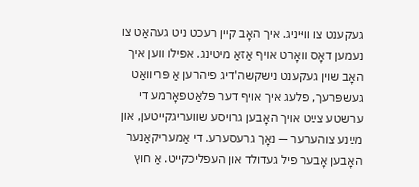געקענט צו וויּיניג. איך האָב קײן רעכט ניט געהאַט צו נעמען דאָס וואָרט אױף אַזאַ מיטינג. אפילו ווען איך האָב שױן געקענט נישקשה'דיג פיהרען אַ פּריוואַט געשפּרעך, פלעג איך אױף דער פּלאַטפאָרמע די ערשטע צײַט אױך האָבען גרױסע שוועריגקייטען, און מײַנע צוהערער — נאָך גרעסערע. די אַמעריקאַנער האָבען אָבער פיל געדולד און העפליכקייט. אַ חוץ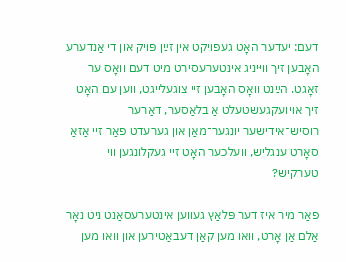דעם: יעדער האָט געפױקט אין זײַן פּױק און די אַנדערע האָבען זיך וויּיניג אינטערעסירט מיט דעם וואָס ער זאָגט. הײַנט וואָס האָבען זיי צוגעלייגט, ווען עם האָט זיך אױועקגעשטעלט אַ בלאַסער, דאַרער רוסיש־אידישער יונגער־מאַן און גערעדט פאַר זיי אַזאַ סאָרט ענגליש, וועלכער האָט זיי געקלונגען ווי טערקיש?

פאַר מיר איז דער פּלאַץ געווען אינטערעסאַנט ניט נאָר אַלם אַן אָרט, וואו מען קאַן דעבאַטירען און וואו מען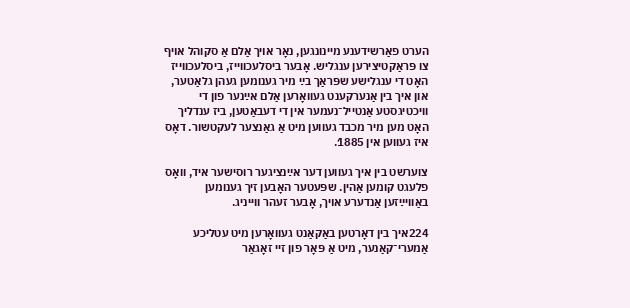הערט פאַרשידענע מיינונגען, נאָר אױך אַלם אַ סקוהל אױף צו פּראַקטיצירען ענגליש. אָבער ביסלעכווייז, ביסלעכווייז האָט די ענגלישע שפּראַך בײַ מיר גענומען געהן גלאַטער, און איך בין אַנערקענט געוואָרען אַלם אײַנער פון די וויכטיגסטע אַנטייל־נעמער אין די דעבאַטען, ביז ענדליך האָט מען מיר מכבד געווען מיט אַ גאַנצער לעקטשור. דאָס איז געווען אין 1885.

צוערשט בין איך געווען דער אײַנציגער רוסישער איד, וואָס פלעגט קומען אַהין. שפּעטער האָבען זיך גענומען באַוויײַזען אַנדערע אױך, אָבער זעהר וויּיניג.

224איך בין דאָרטען באַקאַנט געוואָרען מיט עטליכע אַמערי־קאַנער, מיט אַ פּאָר פון זיי זאָגאַר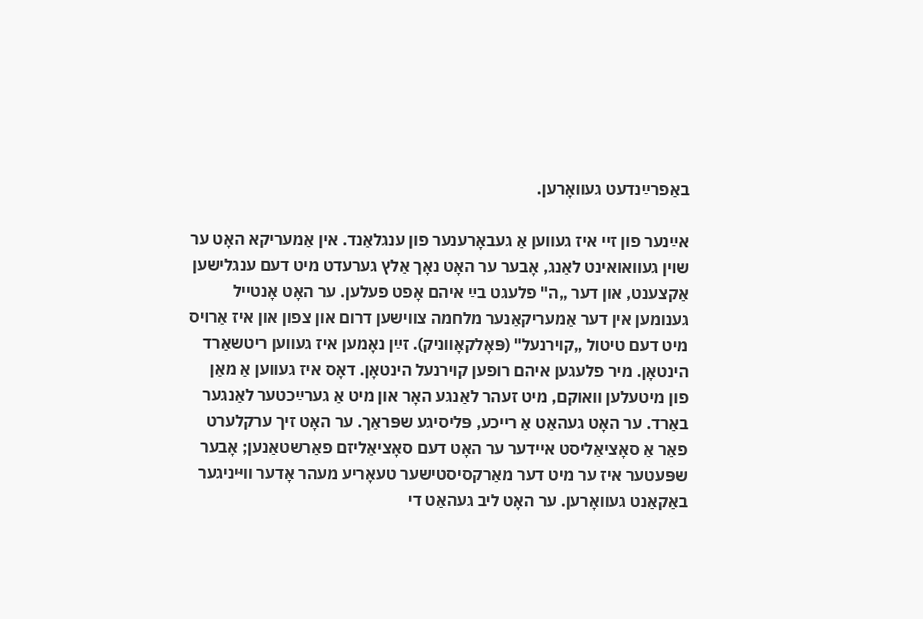באַפרײַנדעט געוואָרען.

אײַנער פון זיי איז געווען אַ געבאָרענער פון ענגלאַנד. אין אַמעריקא האָט ער שױן געוואואינט לאַנג, אָבער ער האָט נאָך אַלץ גערעדט מיט דעם ענגלישען אַקצענט, און דער „ה" פלעגט בײַ איהם אָפט פעלען. ער האָט אָנטייל גענומען אין דער אַמעריקאַנער מלחמה צווישען דרום און צפון און איז אַרױס מיט דעם טיטול „קוירנעל" (פּאָלקאָווניק). זײַן נאָמען איז געווען ריטשאַרד הינטאָן. מיר פלעגען איהם רופען קוירנעל הינטאָן. דאָס איז געווען אַ מאַן פון מיטעלען וואוקם, מיט זעהר לאַנגע האָר און מיט אַ גערײַכטער לאַנגער באַרד. ער האָט געהאַט אַ רייכע, פּליסיגע שפּראַך. ער האָט זיך ערקלערט פאַר אַ סאָציאַליסט איידער ער האָט דעם סאָציאַליזם פאַרשטאַנען; אָבער שפּעטער איז ער מיט דער מאַרקסיסטישער טעאָריע מעהר אָדער וויּיניגער באַקאַנט געוואָרען. ער האָט ליב געהאַט די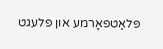פּלאַטפאָרמע און פלעגט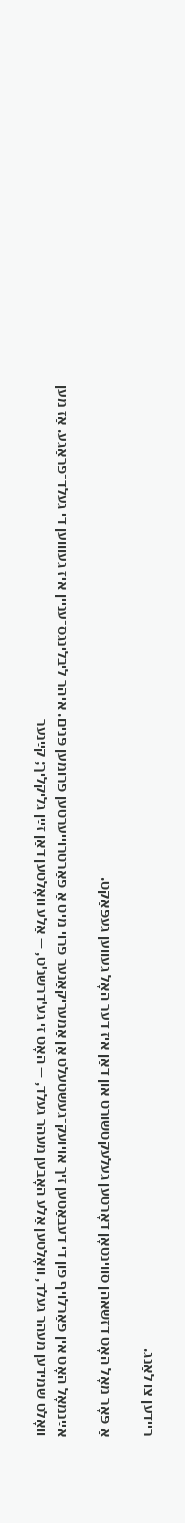ריידען צו לאַנג.

אַ פּאָר מאָל האָט דזשאהן סווינטאָן דאָרטען געלעקטשורט און דאַן איז דער האָל געווען געפּאַקט.

אײַנמאָל האָט אין פאַרלױף פון די דעבאַטען זיך אױועק־געשטעלט אַן אַמעריקאַנער פרױ מיט אַ פאַרטרױיערטען פרומען פּנים. איהר ליבלינגס־עניין איז געוווען די געלד־פראַגע. אַז מען וואָלט שמידען מעהר געלד, וואָלטען אַלע האָבען מעהר געלד, — האָט זי גע'דרשנ'ט, — אַלע וואָלטען דאַן זײַן גליקליך; קײַנער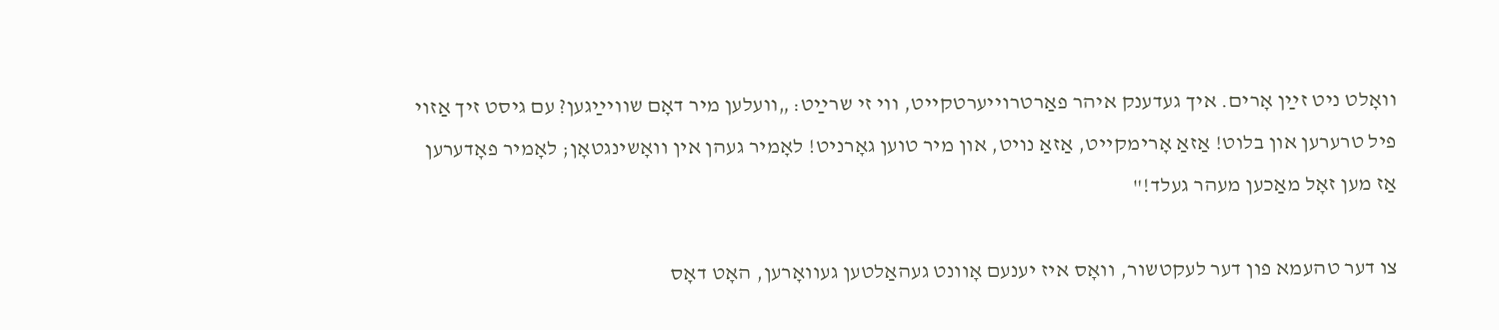וואָלט ניט זײַן אָרים. איך געדענק איהר פאַרטרױיערטקייט, ווי זי שרײַט: „וועלען מיר דאָם שוויײַגען? עם גיסט זיך אַזױ פיל טרערען און בלוט! אַזאַ אָרימקייט, אַזאַ נױט, און מיר טוען גאָרניט! לאָמיר געהן אין וואָשינגטאָן; לאָמיר פאָדערען אַז מען זאָל מאַכען מעהר געלד!"

צו דער טהעמא פון דער לעקטשור, וואָס איז יענעם אָוונט געהאַלטען געוואָרען, האָט דאָס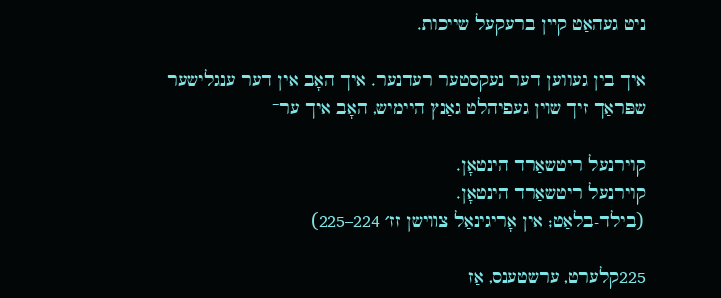ניט געהאַט קײן ברעקעל שייכות.

איך בין געווען דער נעקסטער רעדנער. איך האָב אין דער ענגלישער שפּראַך זיך שױן געפיהלט גאַנץ היימיש, האָב איך ער־

קוירנעל ריטשאַרד הינטאָן.
קוירנעל ריטשאַרד הינטאָן.
(בילד-בלאַט; אין אָריגינאַל צװישן זז׳ 224–225)

225קלערט, ערשטענס, אַז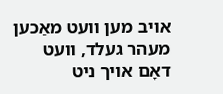אױב מען וועט מאַכען מעהר געלד, וועט דאָם אױך ניט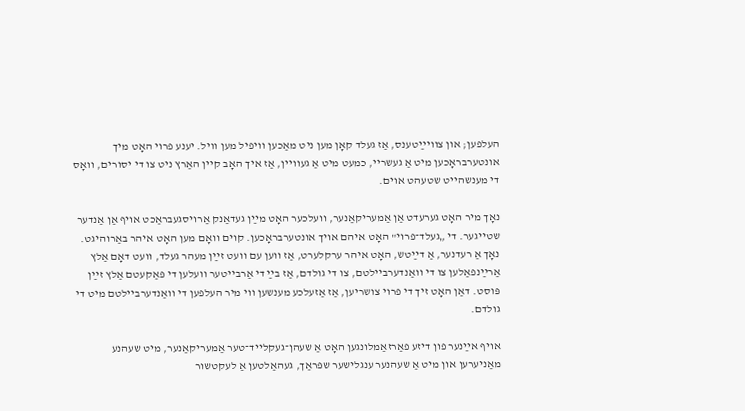העלפען; און צוויײַטענס, אַז געלד קאָן מען ניט מאַכען וויפיל מען וויל. יענע פרױ האָט מיך אונטערבראָכען מיט אַ געשריי, כמעט מיט אַ געוויין, אַז איך האָב קײן האַרץ ניט צו די יסורים, וואָס די מענשהייט שטעהט אױם.

נאָך מיר האָט גערעדט אַן אַמעריקאַנער, וועלכער האָט מײַן געדאַנק אַרױסגעבראַכט אױף אַן אַנדער שטייגער. די „געלד־פרױ" האָט איהם אױך אונטערבראָכען. קױם וואָם מען האָט איהר באַרוהיגט. נאָך אַ רעדנער, אַ דײַטש, האָט איהר ערקלערט, אַז ווען עם וועט זײַן מעהר געלד, וועט דאָם אַלץ אַרײַנפאַלען צו די וואַנדערביילטם, צו די גולדם, אַז בײַ די אַרבייטער וועלען די פּאַקעטם אַלץ זײַן פּוסט. דאַן האָט זיך די פרױ צושריען, אַז אַזעלכע מענשען ווי מיר העלפען די וואַנדערביילטם מיט די גולדם.

אױף אײַנער פון דיזע פאַרזאַמלונגען האָט אַ שעהן־געקלייד־טער אַמעריקאַנער, מיט שעהנע מאַניערען און מיט אַ שעהנער ענגלישער שפּראַך, געהאַלטען אַ לעקטשור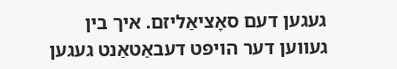געגען דעם סאָציאַליזם. איך בין געווען דער הױפּט דעבאַטאַנט געגען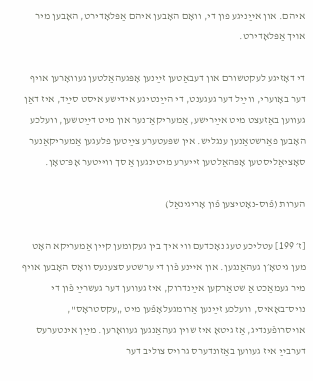איהם. און אײַניגע פון די, וואָם האָבען איהם אַפּלאָדירט, האָבען מיר אױך אַפּלאָדירט.

די דאָזיגע לעקטשורם און דעבאַטען זײַנען אָפּגעהאַלטען געוואָרען אױף דער באָוערי, ווײַל דער געגענט, די הײַנטיגע אידישע איסט סײַד, איז דאַן געווען באַזעצט מיט אײַרישע, אַמעריקאַ־נער און מיט דײַטשען, וועלכע האָבען פאַרשטאַנען ענגליש. אין שפּעטערע צײַטען פלעגען אַמעריקאַנער סאָציאַליסטען אָפּהאַלטען זייערע מיטינגען אַ סך וויּיטער אָפּ־טאָן.

הערות (פֿוס-נאָטיצען פֿון אָריגינאַל)

[ז׳ 199] עטליכע טעג נאָכדעם װי איך בין געקומען קײן אַמעריקא האָט מען גיטאָ׳ן געהאַנגען. און אײנע פֿון די ערשטע סצענעס װאָס האָבען אױף מיר געמאַכט אַ שטאַרקען אײַנדרוק, איז געװען דער געשרײַ פֿון די נױס־באָאיס, װעלכע זײַנען אַרומגעלאָפֿען מיט „עקסטראָס", אױסרופֿענדיג, אַז גיטאָ איז שױן געהאַנגען געװאָרען. מײַן אינטערעס דערבײַ איז געװען באַזונדערס גרױס צוליב דער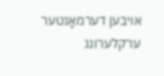אױבען דערמאָנטער ערקלערונג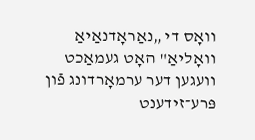װאָס די „נאַראָדנאַיאַ װאָליאַ" האָט געמאַכט װעגען דער ערמאָרדונג פֿון פּרע־זידענט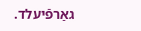גאַרפֿיעלד.